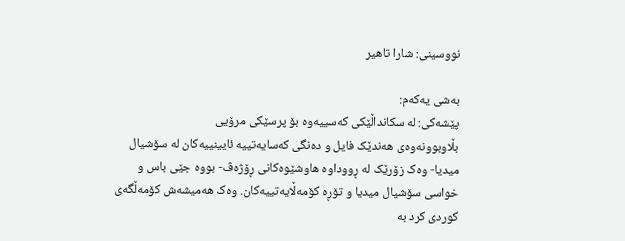نووسینی: شارا تاهیر

بەشی یەکەم:
پێشەکی: لە سکانداڵێکی کەسییەوە بۆ پرسێکی مرۆیی
بڵاوبوونەوەی هەندێک فایل و دەنگی کەسایەتییە ئایینییەکان لە سۆشیال میدیا- وەک زۆرێک لە ڕووداوە هاوشێوەکانی ڕۆژەڤ- بووە جێی باس و خواسی سۆشیال میدیا و تۆڕە کۆمەڵایەتییەکان. وەک هەمیشەش کۆمەڵگەی کوردی کرد بە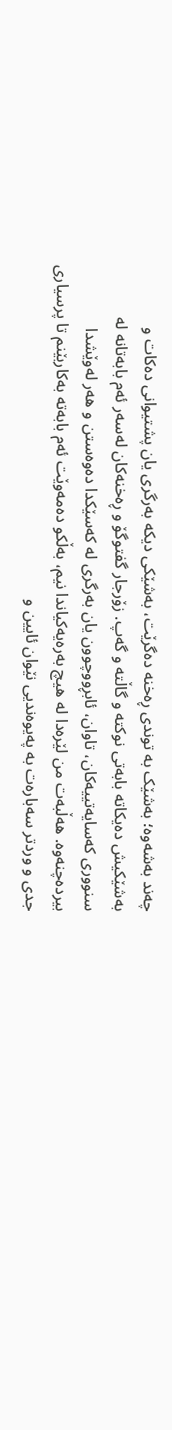چەند بەشەوە؛ بەشێک بە توندی ڕەخنە دەگرێت، بەشێکی دیکە بەرگری یان پشتیوانی دەکات و بەشێکیش دەیکاتە بابەتی نوکتە و گاڵتە و گەپ. زۆرجار گفتوگۆ و ڕەخنەکان لەسەر ئەم بابەتانە لە سنووری کەسایەتییەکان، تاوان، ئابڕووچوون یان بەرگری لە کەسێکدا دەوەستن و هەر لەوێشدا بیردەچنەوە. هەڵبەت من لێرەدا لە هیچ بەرەیەکیاندا نیم، بەڵکو دەمەوێت ئەم بابەتە بەکاربێنم تا پرسیاری جدی و وردتر سەبارەت بە پەیوەندیی نێوان ئایین و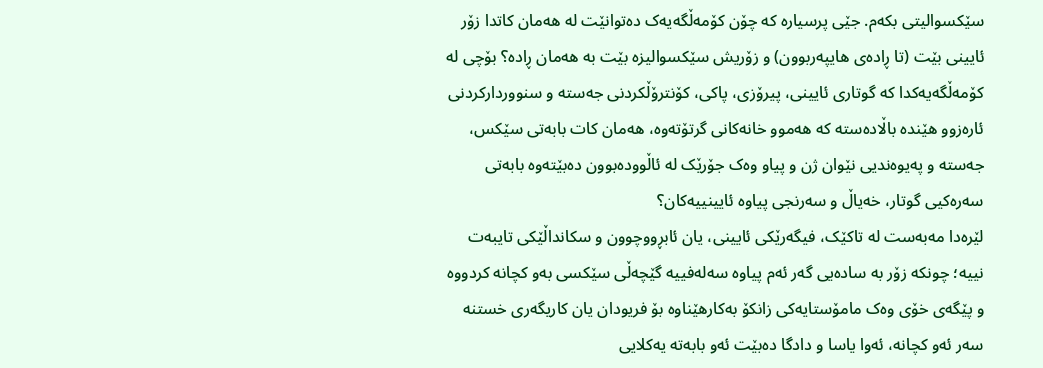سێکسوالیتی بکەم. جێی پرسیارە کە چۆن کۆمەڵگەیەک دەتوانێت لە هەمان کاتدا زۆر ئایینی بێت (تا ڕادەی هایپەربوون) و زۆریش سێکسوالیزە بێت بە هەمان ڕادە؟ بۆچی لە کۆمەڵگەیەکدا کە گوتاری ئایینی، پیرۆزی، پاکی، کۆنترۆڵکردنی جەستە و سنووردارکردنی ئارەزوو هێندە باڵادەستە کە هەموو خانەکانی گرتۆتەوە، هەمان کات بابەتی سێکس، جەستە و پەیوەندیی نێوان ژن و پیاو وەک جۆرێک لە ئاڵوودەبوون دەبێتەوە بابەتی سەرەکیی گوتار، خەیاڵ و سەرنجی پیاوە ئایینییەکان؟
لێرەدا مەبەست لە تاکێک، فیگەرێکی ئایینی، یان ئابڕووچوون و سکانداڵێکی تایبەت نییە؛ چونکە زۆر بە سادەیی گەر ئەم پیاوە سەلەفییە گێچەڵی سێکسی بەو کچانە کردووە و پێگەی خۆی وەک مامۆستایەکی زانکۆ بەکارهێناوە بۆ فریودان یان کاریگەری خستنە سەر ئەو کچانە، ئەوا یاسا و دادگا دەبێت ئەو بابەتە یەکلایی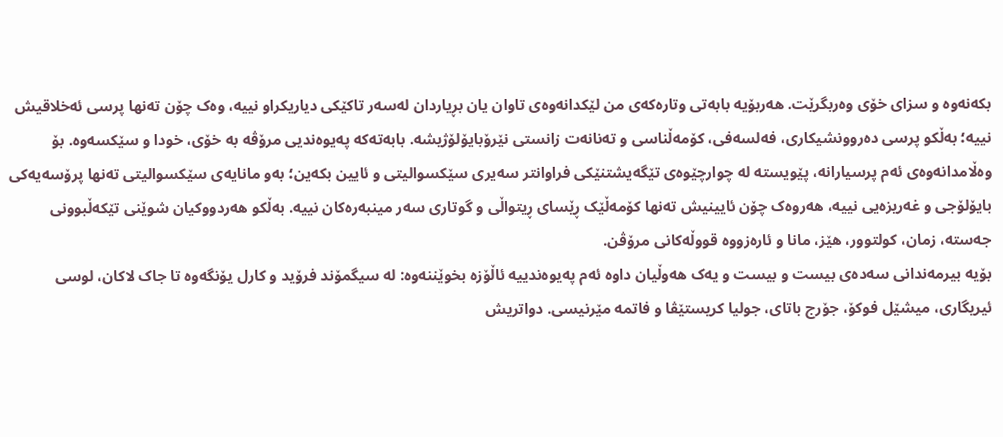بکەنەوە و سزای خۆی وەربگرێت. هەربۆیە بابەتی وتارەکەی من لێکدانەوەی تاوان یان بڕیاردان لەسەر تاکێکی دیاریکراو نییە، وەک چۆن تەنها پرسی ئەخلاقیش نییە؛ بەڵکو پرسی دەروونشیکاری، فەلسەفی، کۆمەڵناسی و تەنانەت زانستی نێرۆبایۆلۆژیشە. بابەتەکە پەیوەندیی مرۆڤە بە خۆی، خودا و سێکسەوە. بۆ وەڵامدانەوەی ئەم پرسیارانە، پێویستە لە چوارچێوەی تێگەیشتنێکی فراوانتر سەیری سێکسوالیتی و ئایین بکەین؛ بەو مانایەی سێکسوالیتی تەنها پرۆسەیەکی بایۆلۆجی و غەریزەیی نییە، هەروەک چۆن ئایینیش تەنها کۆمەڵێک ڕێسای ڕیتواڵی و گوتاری سەر مینبەرەکان نییە. بەڵکو هەردووکیان شوێنی تێکەڵبوونی جەستە، زمان، کولتوور، هێز، مانا و ئارەزووە قووڵەکانی مرۆڤن.
بۆیە بیرمەندانی سەدەی بیست و بیست و یەک هەوڵیان داوە ئەم پەیوەندییە ئاڵۆزە بخوێننەوە: لە سیگمۆند فرۆید و کارل یۆنگەوە تا جاک لاکان، لوسی ئیریگاری، میشێل فوکۆ، جۆرج باتای، جولیا کریستێڤا و فاتمە مێرنیسی. دواتریش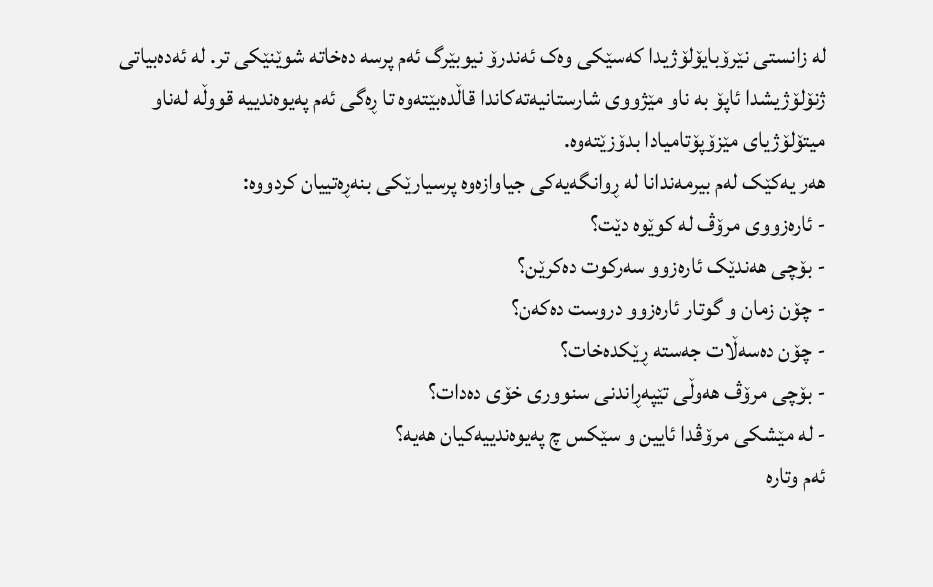لە زانستی نێرۆبایۆلۆژیدا کەسێکی وەک ئەندرۆ نیوبێرگ ئەم پرسە دەخاتە شوێنێکی تر. لە ئەدەبیاتی ژنۆلۆژیشدا ئاپۆ بە ناو مێژووی شارستانیەتەکاندا قاڵدەبێتەوە تا ڕەگی ئەم پەیوەندییە قووڵە لەناو میتۆلۆژیای مێزۆپۆتامیادا بدۆزێتەوە.
هەر یەکێک لەم بیرمەندانا لە ڕوانگەیەکی جیاوازەوە پرسیارێکی بنەڕەتییان کردووە:
- ئارەزووی مرۆڤ لە کوێوە دێت؟
- بۆچی هەندێک ئارەزوو سەرکوت دەکرێن؟
- چۆن زمان و گوتار ئارەزوو دروست دەکەن؟
- چۆن دەسەڵات جەستە ڕێکدەخات؟
- بۆچی مرۆڤ هەوڵی تێپەڕاندنی سنووری خۆی دەدات؟
- لە مێشکی مرۆڤدا ئایین و سێکس چ پەیوەندییەکیان هەیە؟
ئەم وتارە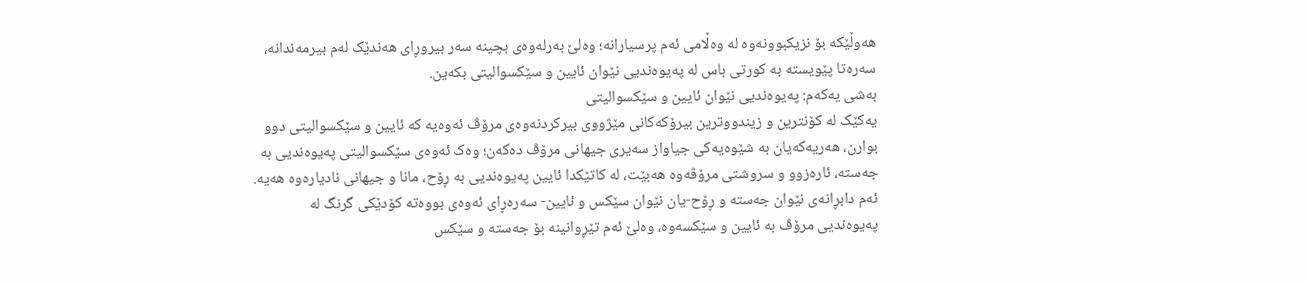هەوڵێکە بۆ نزیکبوونەوە لە وەڵامی ئەم پرسیارانە؛ وەلێ بەرلەوەی بچینە سەر بیروڕای هەندێک لەم بیرمەندانە، سەرەتا پێویستە بە کورتی باس لە پەیوەندیی نێوان ئایین و سێکسوالیتی بکەین.
بەشی یەکەم: پەیوەندیی نێوان ئایین و سێکسوالیتی
یەکێک لە کۆنترین و زیندووترین بیرۆکەکانی مێژووی بیرکردنەوەی مرۆڤ ئەوەیە کە ئایین و سێکسوالیتی دوو بوارن، هەریەکەیان بە شێوەیەکی جیاواز سەیری جیهانی مرۆڤ دەکەن؛ وەک ئەوەی سێکسوالیتی پەیوەندیی بە جەستە، ئارەزوو و سروشتی مرۆڤەوە هەبێت، لە کاتێکدا ئایین پەیوەندیی بە ڕۆح، مانا و جیهانی نادیارەوە هەیە. ئەم دابڕانەی نێوان جەستە و ڕۆح-یان نێوان سێکس و ئایین- سەرەڕای ئەوەی بووەتە کۆدێکی گرنگ لە پەیوەندیی مرۆڤ بە ئایین و سێکسەوە، وەلێ ئەم تێڕوانینە بۆ جەستە و سێکس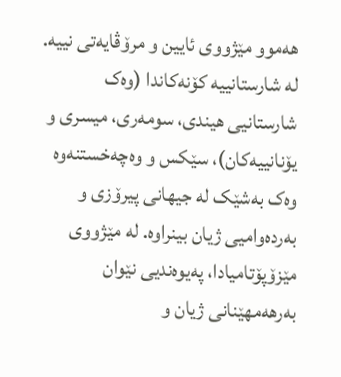هەموو مێژووی ئایین و مرۆڤایەتی نییە.
لە شارستانییە کۆنەکاندا (وەک شارستانیی هیندی، سومەری، میسری و یۆنانییەکان)، سێکس و وەچەخستنەوە وەک بەشێک لە جیهانی پیرۆزی و بەردەوامیی ژیان بینراوە. لە مێژووی مێزۆپۆتامیادا، پەیوەندیی نێوان بەرهەمهێنانی ژیان و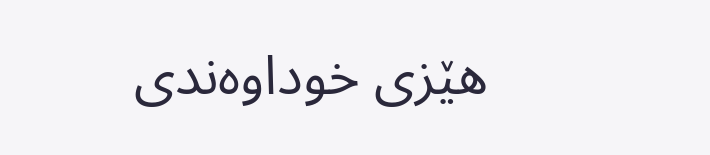هێزی خوداوەندی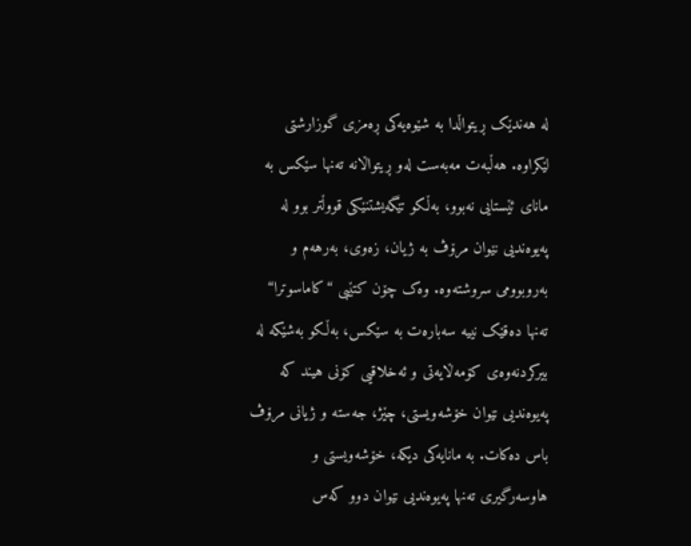لە هەندێک ڕیتواڵدا بە شێوەیەکی ڕەمزی گوزارشتی لێکراوە. هەڵبەت مەبەست لەو ڕیتواڵانە تەنها سێکس بە مانای ئێستایی نەبوو، بەڵکو تێگەیشتنێکی قووڵتر بوو لە پەیوەندیی نێوان مرۆڤ بە ژیان، زەوی، بەرهەم و بەروبوومی سروشتەوە. وەک چۆن کتێبی “کاماسوترا“ تەنها دەقێک نییە سەبارەت بە سێکس، بەڵکو بەشێکە لە بیرکردنەوەی کۆمەڵایەتی و ئەخلاقیی کۆنی هیند کە پەیوەندیی نێوان خۆشەویستی، چێژ، جەستە و ژیانی مرۆڤ باس دەکات. بە مانایەکی دیکە، خۆشەویستی و هاوسەرگیری تەنها پەیوەندیی نێوان دوو کەس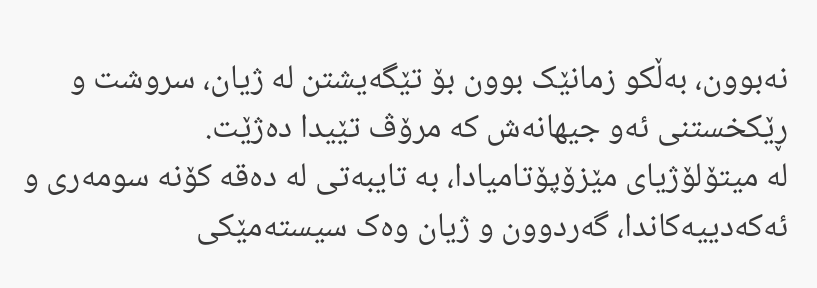نەبوون، بەڵکو زمانێک بوون بۆ تێگەیشتن لە ژیان، سروشت و ڕێکخستنی ئەو جیهانەش کە مرۆڤ تێیدا دەژێت.
لە میتۆلۆژیای مێزۆپۆتامیادا، بە تایبەتی لە دەقە کۆنە سومەری و ئەکەدییەکاندا، گەردوون و ژیان وەک سیستەمێکی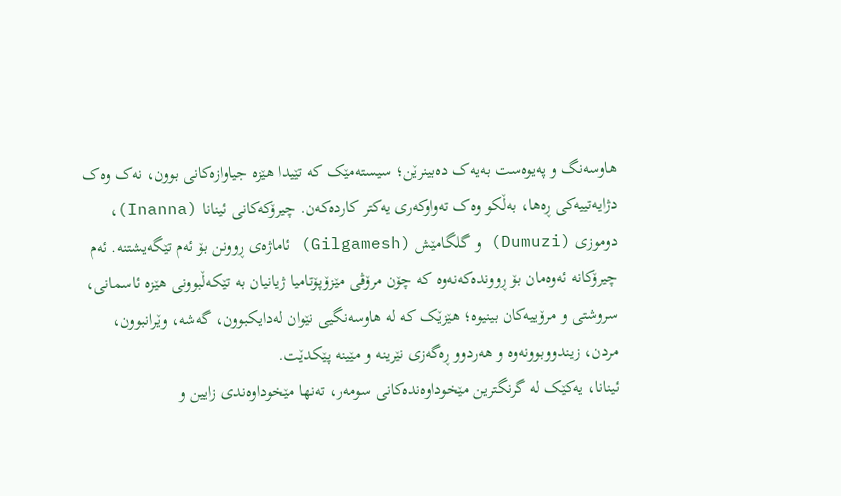هاوسەنگ و پەیوەست بەیەک دەبینرێن؛ سیستەمێک کە تێیدا هێزە جیاوازەکانی بوون، نەک وەک دژایەتییەکی ڕەها، بەڵکو وەک تەواوکەری یەکتر کاردەکەن. چیرۆکەکانی ئینانا (Inanna)، دوموزی (Dumuzi) و گلگامێش (Gilgamesh) ئاماژەی ڕوونن بۆ ئەم تێگەیشتنە. ئەم چیرۆکانە ئەوەمان بۆ ڕووندەکەنەوە کە چۆن مرۆڤی مێزۆپۆتامیا ژیانیان بە تێکەڵبوونی هێزە ئاسمانی، سروشتی و مرۆییەکان بینیوە؛ هێزێک کە لە هاوسەنگیی نێوان لەدایکبوون، گەشە، وێرانبوون، مردن، زیندووبوونەوە و هەردوو ڕەگەزی نێرینە و مێینە پێکدێت.
ئینانا، یەکێک لە گرنگترین مێخوداوەندەکانی سومەر، تەنها مێخوداوەندی زایین و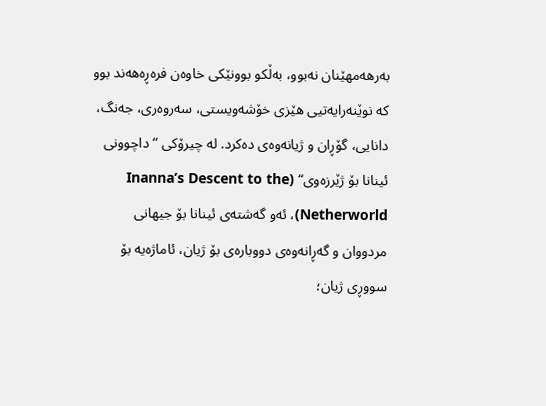بەرهەمهێنان نەبوو، بەڵکو بوونێکی خاوەن فرەڕەهەند بوو کە نوێنەرایەتیی هێزی خۆشەویستی، سەروەری، جەنگ، دانایی، گۆڕان و ژیانەوەی دەکرد. لە چیرۆکی “داچوونی ئینانا بۆ ژێرزەوی“ (Inanna’s Descent to the Netherworld)، ئەو گەشتەی ئینانا بۆ جیهانی مردووان و گەڕانەوەی دووبارەی بۆ ژیان، ئاماژەیە بۆ سووڕی ژیان؛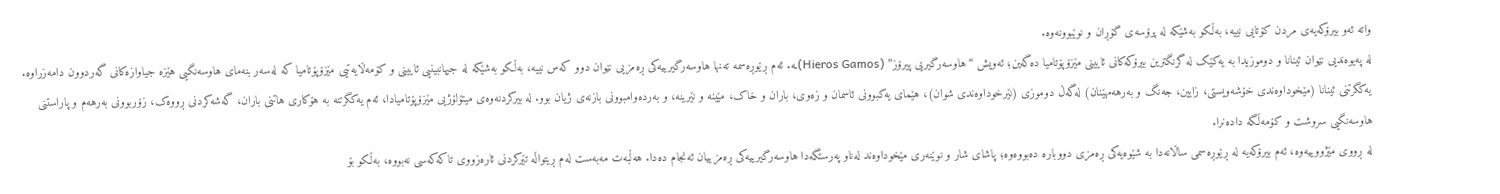واتە ئەو بیرۆکەیەی مردن کۆتایی نییە، بەڵکو بەشێکە لە پرۆسەی گۆڕان و نوێبوونەوە.
لە پەیوەندیی نێوان ئینانا و دوموزیدا بە یەکێک لە گرنگترین بیرۆکەکانی ئایینی مێزۆپۆتامیا دەگەین؛ ئەویش “هاوسەرگیریی پیرۆز” (Hieros Gamos)ـە. ئەم ڕێوڕەسمە تەنها هاوسەرگیرییەکی ڕەمزیی نێوان دوو کەس نییە، بەڵکو بەشێکە لە جیهانبینیی ئایینی و کۆمەڵایەتیی مێزۆپۆتامیا کە لەسەر بنەمای هاوسەنگیی هێزە جیاوازەکانی گەردوون دامەزراوە. یەکگرتنی ئینانا (مێخوداوەندی خۆشەویستی، زایین، جەنگ و بەرهەمهێنان) لەگەڵ دوموزی (نێرخوداوەندی شوان)، هێمای یەکبوونی ئاسمان و زەوی، باران و خاک، مێینە و نێرینە، و بەردەوامبوونی بازنەی ژیان بوو. لە بیرکردنەوەی میتۆلۆژیی مێزۆپۆتامیادا، ئەم یەکگرتنە بە هۆکاری هاتنی باران، گەشەکردنی ڕووەک، زۆربوونی بەرهەم و پاراستنی هاوسەنگیی سروشت و کۆمەڵگە دادەنرا.
لە ڕووی مێژووییەوە، ئەم بیرۆکەیە لە ڕێوڕەسمی ساڵانەدا بە شێوەیەکی ڕەمزی دووبارە دەبووەوە؛ پاشای شار و نوێنەری مێخوداوەند لەناو پەرستگەدا هاوسەرگیرییەکی ڕەمزییان ئەنجام دەدا. هەڵبەت مەبەست لەم ڕیتواڵە تێرکردنی ئارەزووی تاکەکەسی نەبووە، بەڵکو بۆ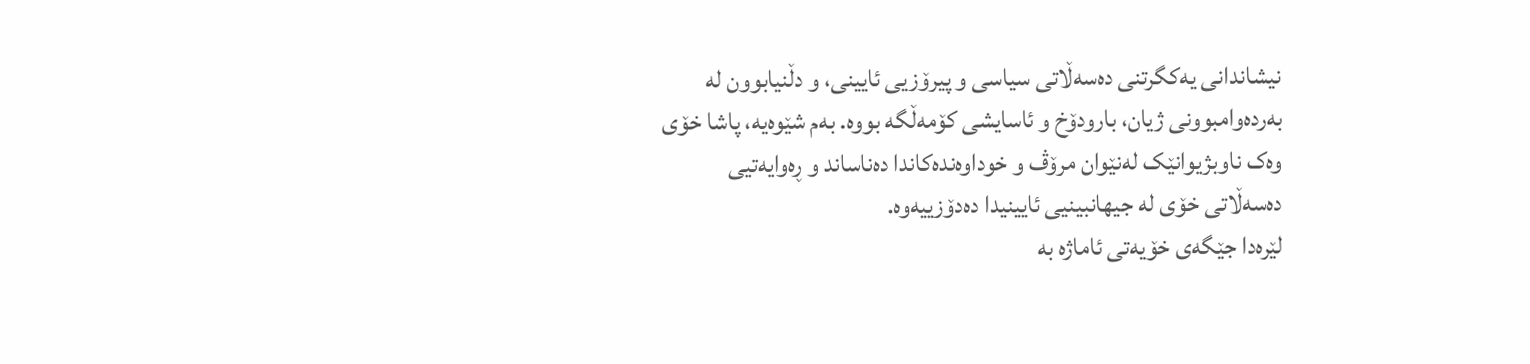نیشاندانی یەکگرتنی دەسەڵاتی سیاسی و پیرۆزیی ئایینی، و دڵنیابوون لە بەردەوامبوونی ژیان، بارودۆخ و ئاسایشی کۆمەڵگە بووە. بەم شێوەیە، پاشا خۆی وەک ناوبژیوانێک لەنێوان مرۆڤ و خوداوەندەکاندا دەناساند و ڕەوایەتیی دەسەڵاتی خۆی لە جیهانبینیی ئایینیدا دەدۆزییەوە.
لێرەدا جێگەی خۆیەتی ئاماژە بە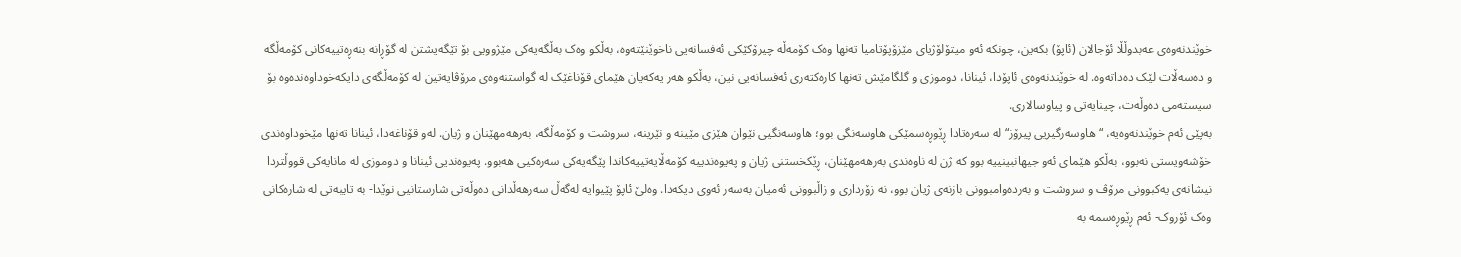خوێندنەوەی عەبدوڵڵا ئۆجالان (ئاپۆ) بکەین، چونکە ئەو میتۆلۆژیای مێزۆپۆتامیا تەنها وەک کۆمەڵە چیرۆکێکی ئەفسانەیی ناخوێنێتەوە، بەڵکو وەک بەڵگەیەکی مێژوویی بۆ تێگەیشتن لە گۆڕانە بنەڕەتییەکانی کۆمەڵگە و دەسەڵات لێک دەداتەوە. لە خوێندنەوەی ئاپۆدا، ئینانا، دوموزی و گلگامێش تەنها کارەکتەری ئەفسانەیی نین، بەڵکو هەر یەکەیان هێمای قۆناغێک لە گواستنەوەی مرۆڤایەتین لە کۆمەڵگەی دایکەخوداوەندەوە بۆ سیستەمی دەوڵەت، چینایەتی و پیاوسالاری.
بەپێی ئەم خوێندنەوەیە، “هاوسەرگیریی پیرۆز“ لە سەرەتادا ڕێوڕەسمێکی هاوسەنگی بوو؛ هاوسەنگیی نێوان هێزی مێینە و نێرینە، سروشت و کۆمەڵگە، بەرهەمهێنان و ژیان. لەو قۆناغەدا، ئینانا تەنها مێخوداوەندی خۆشەویستی نەبوو، بەڵکو هێمای ئەو جیهانبینییە بوو کە ژن لە ناوەندی بەرهەمهێنان، ڕێکخستنی ژیان و پەیوەندییە کۆمەڵایەتییەکاندا پێگەیەکی سەرەکیی هەبوو. پەیوەندیی ئینانا و دوموزی لە مانایەکی قووڵتردا نیشانەی یەکبوونی مرۆڤ و سروشت و بەردەوامبوونی بازنەی ژیان بوو، نە زۆرداری و زاڵبوونی ئەمیان بەسەر ئەوی دیکەدا. وەلێ ئاپۆ پێیوایە لەگەڵ سەرهەڵدانی دەوڵەتی شارستانیی نوێدا- بە تایبەتی لە شارەکانی وەک ئۆروک- ئەم ڕێوڕەسمە بە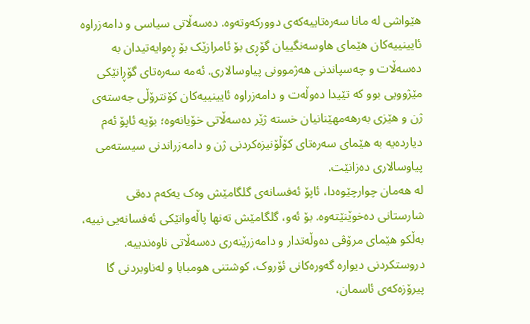هێواشی لە مانا سەرەتاییەکەی دوورکەوتەوە. دەسەڵاتی سیاسی و دامەزراوە ئایینییەکان هێمای هاوسەنگییان گۆڕی بۆ ئامرازێک بۆ ڕەوایەتیدان بە دەسەڵات و چەسپاندنی هەژموونی پیاوسالاری. ئەمە سەرەتای گۆڕانێکی مێژوویی بوو کە تێیدا دەوڵەت و دامەزراوە ئایینییەکان کۆنترۆڵی جەستەی ژن و هێزی بەرهەمهێنانیان خستە ژێر دەسەڵاتی خۆیانەوە؛ بۆیە ئاپۆ ئەم دیاردەیە بە هێمای سەرەتای کۆڵۆنیزەکردنی ژن و دامەزراندنی سیستەمی پیاوسالاری دەزانێت.
لە هەمان چوارچێوەدا، ئاپۆ ئەفسانەی گلگامێش وەک یەکەم دەقی شارستانی دەخوێنێتەوە. بۆ ئەو، گلگامێش تەنها پاڵەوانێکی ئەفسانەیی نییە، بەڵکو هێمای مرۆڤی دەوڵەتدار و دامەزرێنەری دەسەڵاتی ناوەندییە. دروستکردنی دیوارە گەورەکانی ئۆروک، کوشتنی هومبابا و لەناوبردنی گا پیرۆزەکەی ئاسمان،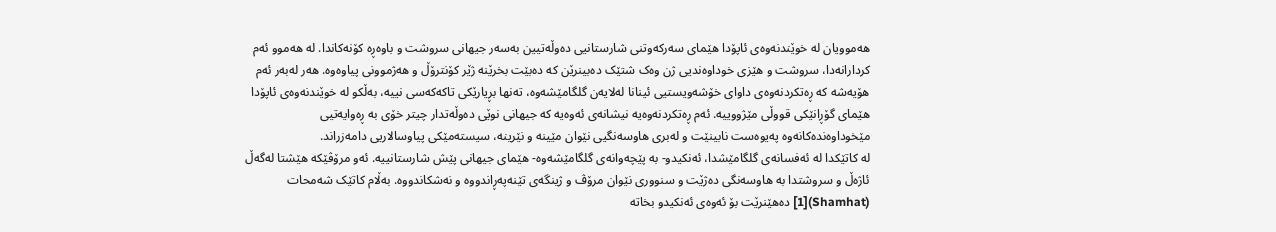هەموویان لە خوێندنەوەی ئاپۆدا هێمای سەرکەوتنی شارستانیی دەوڵەتیین بەسەر جیهانی سروشت و باوەڕە کۆنەکاندا. لە هەموو ئەم کردارانەدا، سروشت و هێزی خوداوەندیی ژن وەک شتێک دەبینرێن کە دەبێت بخرێنە ژێر کۆنترۆڵ و هەژموونی پیاوەوە. هەر لەبەر ئەم هۆیەشە کە ڕەتکردنەوەی داوای خۆشەویستیی ئینانا لەلایەن گلگامێشەوە، تەنها بڕیارێکی تاکەکەسی نییە، بەڵکو لە خوێندنەوەی ئاپۆدا هێمای گۆڕانێکی قووڵی مێژووییە. ئەم ڕەتکردنەوەیە نیشانەی ئەوەیە کە جیهانی نوێی دەوڵەتدار چیتر خۆی بە ڕەوایەتیی مێخوداوەندەکانەوە پەیوەست نابینێت و لەبری هاوسەنگیی نێوان مێینە و نێرینە، سیستەمێکی پیاوسالاریی دامەزراند.
لە کاتێکدا لە ئەفسانەی گلگامێشدا، ئەنکیدو- بە پێچەوانەی گلگامێشەوە- هێمای جیهانی پێش شارستانییە. ئەو مرۆڤێکە هێشتا لەگەڵ ئاژەڵ و سروشتدا بە هاوسەنگی دەژێت و سنووری نێوان مرۆڤ و ژینگەی تێنەپەڕاندووە و نەشکاندووە. بەڵام کاتێک شەمحات (Shamhat)[1] دەهێنرێت بۆ ئەوەی ئەنکیدو بخاتە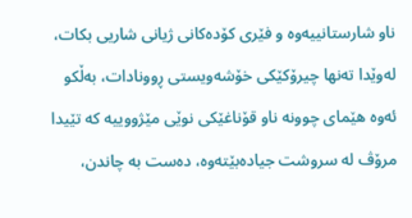ناو شارستانییەوە و فێری کۆدەکانی ژیانی شاریی بکات، لەوێدا تەنها چیرۆکێکی خۆشەویستی ڕوونادات، بەڵکو ئەوە هێمای چوونە ناو قۆناغێکی نوێی مێژووییە کە تێیدا مرۆڤ لە سروشت جیادەبێتەوە، دەست بە چاندن،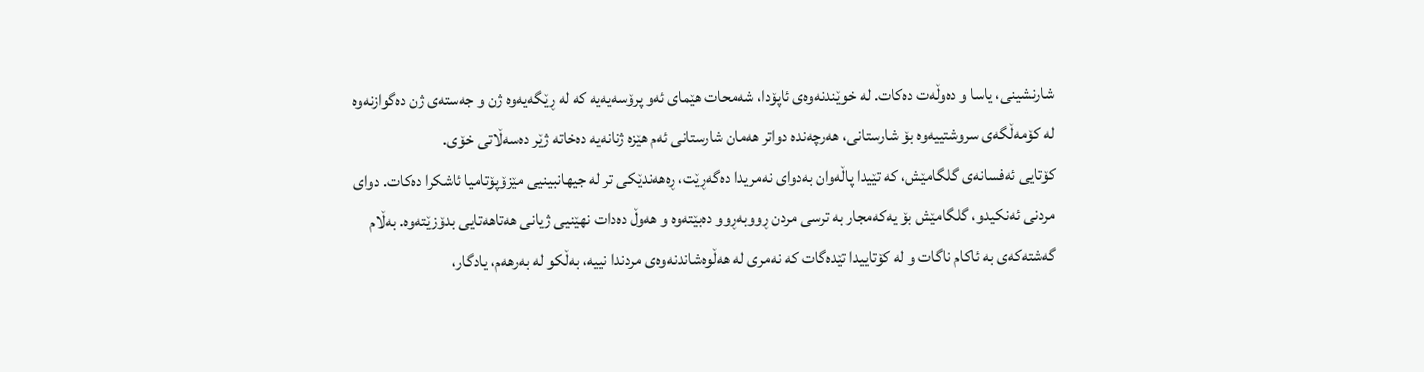شارنشینی، یاسا و دەوڵەت دەکات. لە خوێندنەوەی ئاپۆدا، شەمحات هێمای ئەو پرۆسەیەیە کە لە ڕێگەیەوە ژن و جەستەی ژن دەگوازنەوە لە کۆمەڵگەی سروشتییەوە بۆ شارستانی، هەرچەندە دواتر هەمان شارستانی ئەم هێزە ژنانەیە دەخاتە ژێر دەسەڵاتی خۆی.
کۆتایی ئەفسانەی گلگامێش، کە تێیدا پاڵەوان بەدوای نەمریدا دەگەڕێت، ڕەهەندێکی تر لە جیهانبینیی مێزۆپۆتامیا ئاشکرا دەکات. دوای مردنی ئەنکیدو، گلگامێش بۆ یەکەمجار بە ترسی مردن ڕووبەڕوو دەبێتەوە و هەوڵ دەدات نهێنیی ژیانی هەتاهەتایی بدۆزێتەوە. بەڵام گەشتەکەی بە ئاکام ناگات و لە کۆتاییدا تێدەگات کە نەمری لە هەڵوەشاندنەوەی مردندا نییە، بەڵکو لە بەرهەم، یادگار،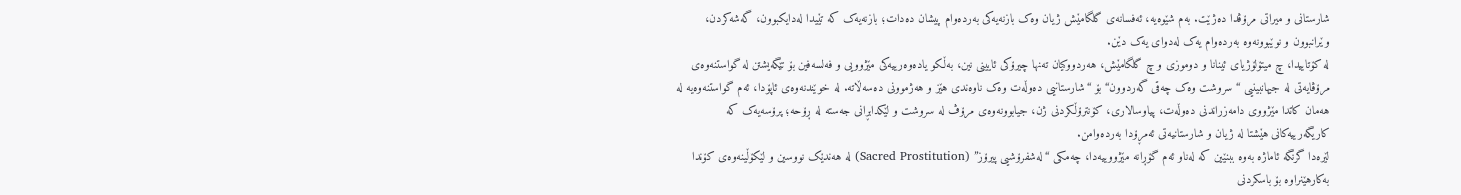شارستانی و میراتی مرۆڤدا دەژێت. بەم شێوەیە، ئەفسانەی گلگامێش ژیان وەک بازنەیەکی بەردەوام پیشان دەدات؛ بازنەیەک کە تێیدا لەدایکبوون، گەشەکردن، وێرانبوون و نوێبوونەوە بەردەوام یەک لەدوای یەک دێن.
لە کۆتاییدا، چ میتۆلۆژیای ئینانا و دوموزی و چ گلگامێش، هەردووکیان تەنها چیرۆکی ئایینی نین، بەڵکو یادەوەرییەکی مێژوویی و فەلسەفین بۆ تێگەیشتن لە گواستنەوەی مرۆڤایەتی لە جیهانبینیی “سروشت وەک چەقی گەردوون“ بۆ “شارستانیی دەوڵەت وەک ناوەندی هێز و هەژموونی دەسەڵاتە. لە خوێندنەوەی ئاپۆدا، ئەم گواستنەوەیە لە هەمان کاتدا مێژووی دامەزراندنی دەوڵەت، پیاوسالاری، کۆنترۆڵکردنی ژن، جیابوونەوەی مرۆڤ لە سروشت و لێکدابڕانی جەستە لە ڕۆحە؛ پرۆسەیەک کە کاریگەرییەکانی هێشتا لە ژیان و شارستانیەتی ئەمڕۆدا بەردەوامن.
لێرەدا گرنگە ئاماژە بەوە ببنێین کە لەناو ئەم گۆڕانە مێژووییەدا، چەمکی “لەشفرۆشیی پیرۆز” (Sacred Prostitution) لە هەندێک نووسین و لێکۆڵینەوەی کۆندا بەکارهێنراوە بۆ باسکردنی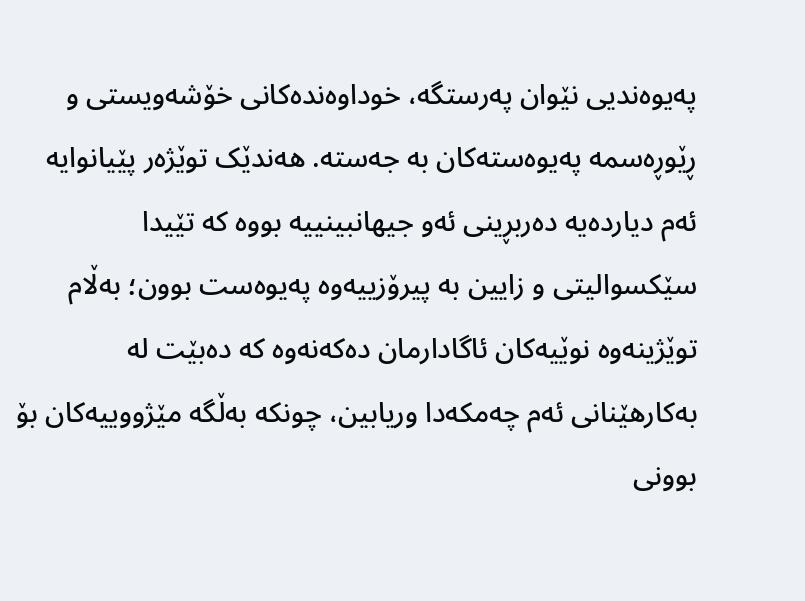پەیوەندیی نێوان پەرستگە، خوداوەندەکانی خۆشەویستی و ڕێوڕەسمە پەیوەستەکان بە جەستە. هەندێک توێژەر پێیانوایە ئەم دیاردەیە دەربڕینی ئەو جیهانبینییە بووە کە تێیدا سێکسوالیتی و زایین بە پیرۆزییەوە پەیوەست بوون؛ بەڵام توێژینەوە نوێیەکان ئاگادارمان دەکەنەوە کە دەبێت لە بەکارهێنانی ئەم چەمکەدا وریابین، چونکە بەڵگە مێژووییەکان بۆ بوونی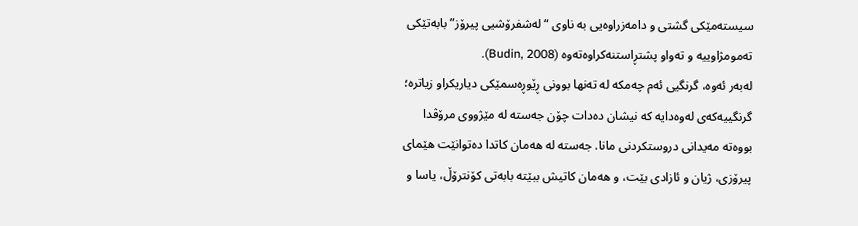سیستەمێکی گشتی و دامەزراوەیی بە ناوی “لەشفرۆشیی پیرۆز” بابەتێکی تەمومژاوییە و تەواو پشتڕاستنەکراوەتەوە (Budin, 2008).
لەبەر ئەوە، گرنگیی ئەم چەمکە لە تەنها بوونی ڕێوڕەسمێکی دیاریکراو زیاترە؛ گرنگییەکەی لەوەدایە کە نیشان دەدات چۆن جەستە لە مێژووی مرۆڤدا بووەتە مەیدانی دروستکردنی مانا. جەستە لە هەمان کاتدا دەتوانێت هێمای پیرۆزی، ژیان و ئازادی بێت، و هەمان کاتیش ببێتە بابەتی کۆنترۆڵ، یاسا و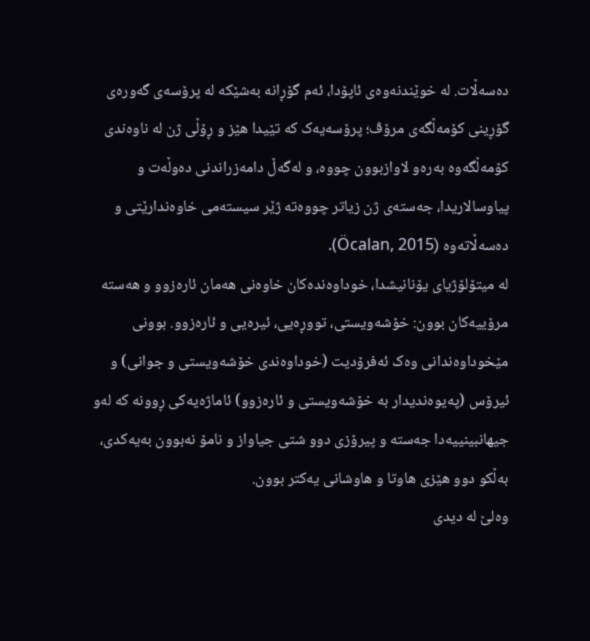دەسەڵات. لە خوێندنەوەی ئاپۆدا، ئەم گۆڕانە بەشێکە لە پرۆسەی گەورەی گۆڕینی کۆمەڵگەی مرۆڤ؛ پرۆسەیەک کە تێیدا هێز و ڕۆڵی ژن لە ناوەندی کۆمەڵگەوە بەرەو لاوازبوون چووە، و لەگەڵ دامەزراندنی دەوڵەت و پیاوسالاریدا، جەستەی ژن زیاتر چووەتە ژێر سیستەمی خاوەندارێتی و دەسەڵاتەوە (Öcalan, 2015).
لە میتۆلۆژیای یۆنانیشدا، خوداوەندەکان خاوەنی هەمان ئارەزوو و هەستە مرۆییەکان بوون: خۆشەویستی، تووڕەیی، ئیرەیی و ئارەزوو. بوونی مێخوداوەندانی وەک ئەفرۆدیت (خوداوەندی خۆشەویستی و جوانی) و ئیرۆس (پەیوەندیدار بە خۆشەویستی و ئارەزوو) ئاماژەیەکی ڕوونە کە لەو جیهانبینییەدا جەستە و پیرۆزی دوو شتی جیاواز و نامۆ نەبوون بەیەکدی، بەڵکو دوو هێزی هاوتا و هاوشانی یەکتر بوون.
وەلێ لە دیدی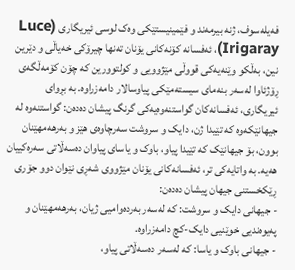فەیلەسوف، ژنە بیرمەند و فێمینیستێکی وەک لوسی ئیریگاری (Luce Irigaray)، ئەفسانە کۆنەکانی یۆنان تەنها چیرۆکی خەیاڵی و دێرین نین، بەڵکو وێنەیەکی قووڵی مێژوویی و کولتوورین کە چۆن کۆمەڵگەی ڕۆژئاوا لەسەر بنەمای سیستەمێکی پیاوسالار دامەزراوە. بە بڕوای ئیریگاری، ئەفسانەکان گواستنەوەیەکی گرنگ پیشان دەدەن: گواستنەوە لە جیهانێکەوە کە تێیدا ژن، دایک و سروشت سەرچاوەی هێز و بەرهەمهێنان بوون، بۆ جیهانێک کە تێیدا پیاو، باوک و یاسای پیاوان دەسەڵاتی سەرەکییان هەیە. بە واتایەکی تر، ئەفسانەکانی یۆنان مێژووی شەڕی نێوان دوو جۆری ڕێکخستنی جیهان پیشان دەدەن:
- جیهانی دایک و سروشت: کە لەسەر بەردەوامیی ژیان، بەرهەمهێنان و پەیوەندیی خوێنیی دایک-کچ دامەزراوە.
- جیهانی باوک و یاسا: کە لەسەر دەسەڵاتی پیاو،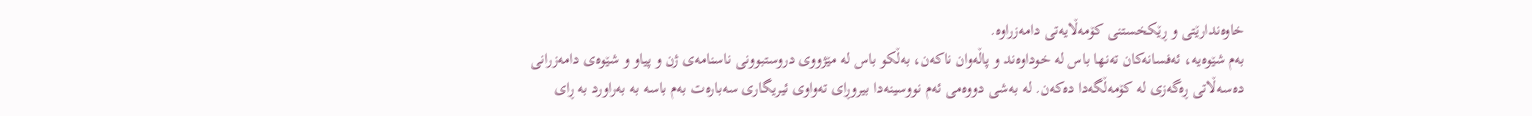خاوەندارێتی و ڕێکخستنی کۆمەڵایەتی دامەزراوە.
بەم شێوەیە، ئەفسانەکان تەنها باس لە خوداوەند و پاڵەوان ناکەن، بەڵکو باس لە مێژووی دروستبوونی ناسنامەی ژن و پیاو و شێوەی دامەزرانی دەسەڵاتی ڕەگەزی لە کۆمەڵگەدا دەکەن. لە بەشی دووەمی ئەم نووسینەدا بیروڕای تەواوی ئیریگاری سەبارەت بەم باسە بە بەراورد بە ڕای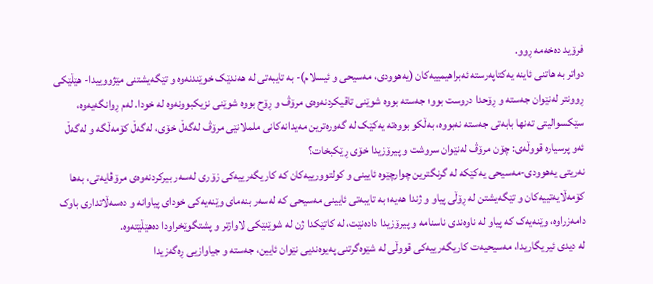فرۆید دەخەمە ڕوو.
دواتر بە هاتنی ئاینە یەکتاپەرستە ئەبراهیمییەکان (یەهوودی، مەسیحی و ئیسلام)- بە تایبەتی لە هەندێک خوێندنەوە و تێگەیشتنی مێژووییدا- هێڵێکی ڕوونتر لەنێوان جەستە و ڕۆحدا دروست بوو؛ جەستە بووە شوێنی تاقیکردنەوەی مرۆڤ و ڕۆح بووە شوێنی نزیکبوونەوە لە خودا. لەم ڕوانگەیەوە، سێکسوالیتی تەنها بابەتی جەستە نەبووە، بەڵکو بووەتە یەکێک لە گەورەترین مەیدانەکانی ململانێی مرۆڤ لەگەڵ خۆی، لەگەڵ کۆمەڵگە و لەگەڵ ئەو پرسیارە قووڵەی: چۆن مرۆڤ لەنێوان سروشت و پیرۆزیدا خۆی ڕێکبخات؟
نەریتی یەهوودی-مەسیحی یەکێکە لە گرنگترین چوارچێوە ئایینی و کولتوورییەکان کە کاریگەرییەکی زۆری لەسەر بیرکردنەوەی مرۆڤایەتی، بەها کۆمەڵایەتییەکان و تێگەیشتن لە ڕۆڵی پیاو و ژندا هەیە؛ بە تایبەتی ئایینی مەسیحی کە لەسەر بنەمای وێنەیەکی خودای پیاوانە و دەسەڵاتداری باوک دامەزراوە، وێنەیەک کە پیاو لە ناوەندی ناسنامە و پیرۆزیدا دادەنێت، لە کاتێکدا ژن لە شوێنێکی لاوازتر و پشتگوێخراودا دەهێڵێتەوە.
لە دیدی ئیریگاریدا، مەسیحیەت کاریگەرییەکی قووڵی لە شێوەگرتنی پەیوەندیی نێوان ئایین، جەستە و جیاوازیی ڕەگەزیدا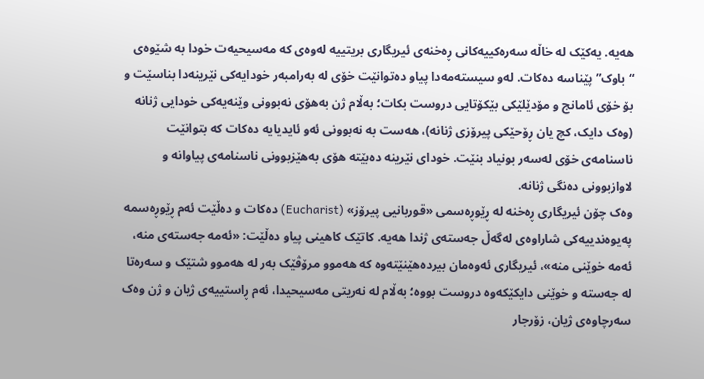هەیە. یەکێک لە خاڵە سەرەکییەکانی ڕەخنەی ئیریگاری بریتییە لەوەی کە مەسیحیەت خودا بە شێوەی “باوک” پێناسە دەکات. لەو سیستەمەدا پیاو دەتوانێت خۆی لە بەرامبەر خودایەکی نێرینەدا بناسێت و بۆ خۆی ئامانج و مۆدێلێکی بێکۆتایی دروست بکات؛ بەڵام ژن بەهۆی نەبوونی وێنەیەکی خودایی ژنانە (وەک دایک، کچ یان ڕۆحێکی پیرۆزی ژنانە)، هەست بە نەبوونی ئەو ئایدیایە دەکات کە بتوانێت ناسنامەی خۆی لەسەر بونیاد بنێت. خودای نێرینە دەبێتە هۆی بەهێزبوونی ناسنامەی پیاوانە و لاوازبوونی دەنگی ژنانە.
وەک چۆن ئیریگاری ڕەخنە لە ڕێوڕەسمی «قوربانیی پیرۆز» (Eucharist) دەکات و دەڵێت ئەم ڕێوڕەسمە پەیوەندییەکی شاراوەی لەگەڵ جەستەی ژندا هەیە. کاتێک کاهینی پیاو دەڵێت: «ئەمە جەستەی منە، ئەمە خوێنی منە»، ئیریگاری ئەوەمان بیردەهێنێتەوە کە هەموو مرۆڤێک بەر لە هەموو شتێک و سەرەتا لە جەستە و خوێنی دایکێکەوە دروست بووە؛ بەڵام لە نەریتی مەسیحیدا، ئەم ڕاستییەی ژیان و ژن وەک سەرچاوەی ژیان، زۆرجار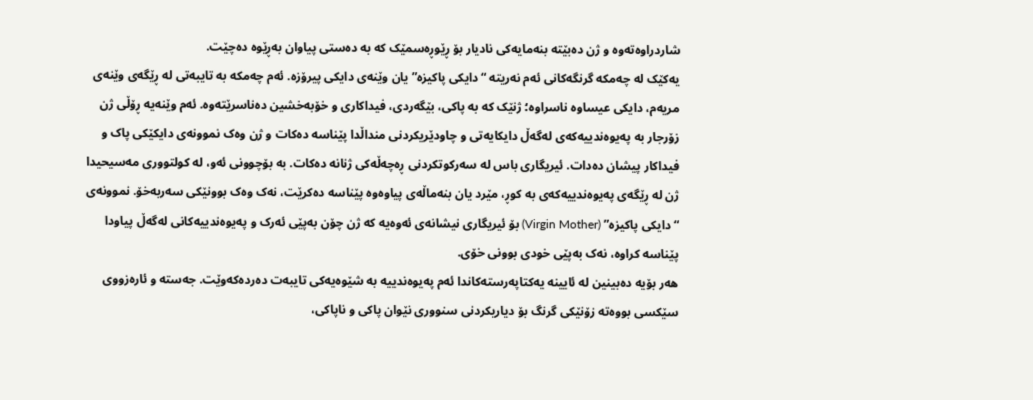شاردراوەتەوە و ژن دەبێتە بنەمایەکی نادیار بۆ ڕێوڕەسمێک کە بە دەستی پیاوان بەڕێوە دەچێت.
یەکێک لە چەمکە گرنگەکانی ئەم نەریتە “دایکی پاکیزە” یان وێنەی دایکی پیرۆزە. ئەم چەمکە بە تایبەتی لە ڕێگەی وێنەی مریەم، دایکی عیساوە ناسراوە؛ ژنێک کە بە پاکی، بێگەردی، فیداکاری و خۆبەخشین دەناسرێتەوە. ئەم وێنەیە ڕۆڵی ژن زۆرجار بە پەیوەندییەکەی لەگەڵ دایکایەتی و چاودێریکردنی منداڵدا پێناسە دەکات و ژن وەک نموونەی دایکێکی پاک و فیداکار پیشان دەدات. ئیریگاری باس لە سەرکوتکردنی ڕەچەڵەکی ژنانە دەکات. بە بۆچوونی ئەو، لە کولتووری مەسیحیدا ژن لە ڕێگەی پەیوەندییەکەی بە کوڕ، مێرد یان بنەماڵەی پیاوەوە پێناسە دەکرێت، نەک وەک بوونێکی سەربەخۆ. نموونەی “دایکی پاکیزە” (Virgin Mother) بۆ ئیریگاری نیشانەی ئەوەیە کە ژن چۆن بەپێی ئەرک و پەیوەندییەکانی لەگەڵ پیاودا پێناسە کراوە، نەک بەپێی خودی بوونی خۆی.
هەر بۆیە دەبینین لە ئایینە یەکتاپەرستەکاندا ئەم پەیوەندییە بە شێوەیەکی تایبەت دەردەکەوێت. جەستە و ئارەزووی سێکسی بووەتە زۆنێکی گرنگ بۆ دیاریکردنی سنووری نێوان پاکی و ناپاکی،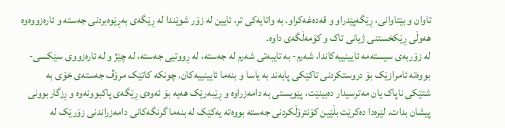تاوان و بێتاوانی، ڕێگەپێدراو و قەدەغەکراو. بە واتایەکی تر، ئایین لە زۆر شوێندا لە ڕێگەی بەڕێوەبردنی جەستە و ئارەزووەوە هەوڵی ڕێکخستنی ژیانی تاک و کۆمەڵگەی داوە.
لە زۆربەی سیستەمە ئایینییەکاندا، شەرم- بە تایبەتی شەرم لە جەستە، لە ڕووتیی جەستە، لە چێژ و لە ئارەزووی سێکسی- بووەتە ئامرازێک بۆ دروستکردنی تاکێکی پابەند بە یاسا و بنەما ئایینییەکان. چونکە کاتێک مرۆڤ جەستەی خۆی بە شتێکی ناپاک یان مەترسیدار دەبینێت، پێویستی بە دامەزراوە و ڕێبەرێک هەیە بۆ ئەوەی ڕێگەی پاکبوونەوە و ڕزگاربوونی پیشان بدات. لێرەدا دەکرێت بڵێین کۆنترۆڵکردنی جەستە بووەتە یەکێک لە بنەما گرنگەکانی دامەزراندنی زۆرێک لە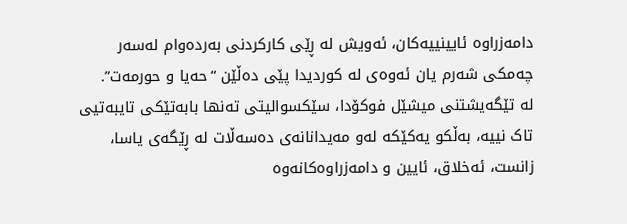دامەزراوە ئایینییەکان، ئەویش لە ڕێی کارکردنی بەردەوام لەسەر چەمکی شەرم یان ئەوەی لە کوردیدا پێی دەڵێن “حەیا و حورمەت”.
لە تێگەیشتنی میشێل فوکۆدا، سێکسوالیتی تەنها بابەتێکی تایبەتیی تاک نییە، بەڵکو یەکێکە لەو مەیدانانەی دەسەڵات لە ڕێگەی یاسا، زانست، ئەخلاق، ئایین و دامەزراوەکانەوە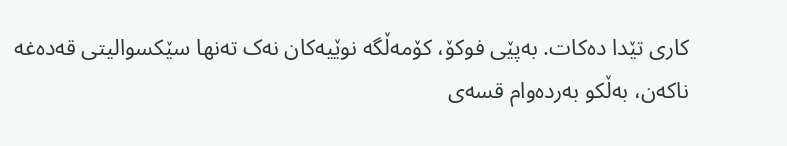کاری تێدا دەکات. بەپێی فوکۆ، کۆمەڵگە نوێیەکان نەک تەنها سێکسوالیتی قەدەغە ناکەن، بەڵکو بەردەوام قسەی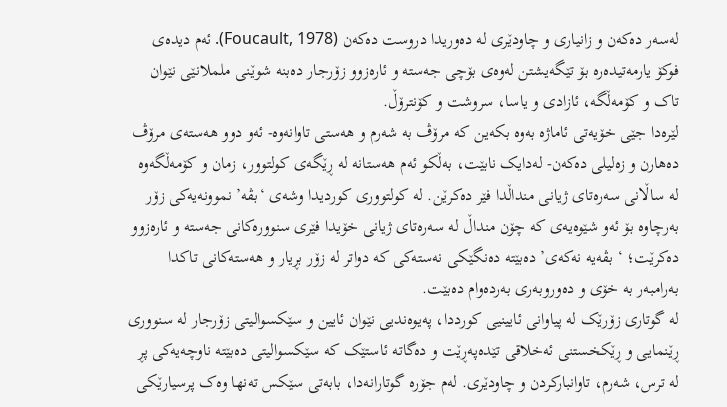لەسەر دەکەن و زانیاری و چاودێری لە دەوریدا دروست دەکەن (Foucault, 1978). ئەم دیدەی فوکۆ یارمەتیدەرە بۆ تێگەیشتن لەوەی بۆچی جەستە و ئارەزوو زۆرجار دەبنە شوێنی ململانێی نێوان تاک و کۆمەڵگە، ئازادی و یاسا، سروشت و کۆنترۆڵ.
لێرەدا جێی خۆیەتی ئاماژە بەوە بکەین کە مرۆڤ بە شەرم و هەستی تاوانەوە- ئەو دوو هەستەی مرۆڤ دەهارن و زەلیلی دەکەن- لەدایک نابێت، بەڵکو ئەم هەستانە لە ڕێگەی کولتوور، زمان و کۆمەڵگەوە لە ساڵانی سەرەتای ژیانی منداڵدا فێر دەکرێن. لە کولتووری کوردیدا وشەی ‘بڤە’ نموونەیەکی زۆر بەرچاوە بۆ ئەو شێوەیەی کە چۆن منداڵ لە سەرەتای ژیانی خۆیدا فێری سنوورەکانی جەستە و ئارەزوو دەکرێت؛ ‘ بڤەیە نەکەی’ دەبێتە دەنگێکی نەستەکی کە دواتر لە زۆر بڕیار و هەستەکانی تاکدا بەرامبەر بە خۆی و دەوروبەری بەردەوام دەبێت.
لە گوتاری زۆرێک لە پیاوانی ئایینیی کورددا، پەیوەندیی نێوان ئایین و سێکسوالیتی زۆرجار لە سنووری ڕێنمایی و ڕێکخستنی ئەخلاقی تێدەپەڕێت و دەگاتە ئاستێک کە سێکسوالیتی دەبێتە ناوچەیەکی پڕ لە ترس، شەرم، تاوانبارکردن و چاودێری. لەم جۆرە گوتارانەدا، بابەتی سێکس تەنها وەک پرسیارێکی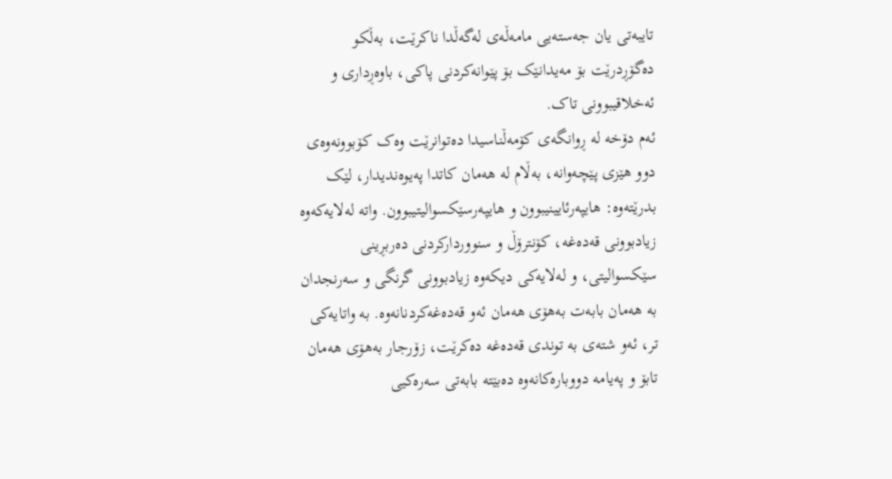تایبەتی یان جەستەیی مامەڵەی لەگەڵدا ناکرێت، بەڵکو دەگۆڕدرێت بۆ مەیدانێک بۆ پێوانەکردنی پاکی، باوەڕداری و ئەخلاقیبوونی تاک.
ئەم دۆخە لە ڕوانگەی کۆمەڵناسیدا دەتوانرێت وەک کۆبوونەوەی دوو هێزی پێچەوانە، بەڵام لە هەمان کاتدا پەیوەندیدار، لێک بدرێتەوە: هایپەرئایینیبوون و هایپەرسێکسوالیتیبوون. واتە لەلایەکەوە زیادبوونی قەدەغە، کۆنترۆڵ و سنووردارکردنی دەربڕینی سێکسوالیتی، و لەلایەکی دیکەوە زیادبوونی گرنگی و سەرنجدان بە هەمان بابەت بەهۆی هەمان ئەو قەدەغەکردنانەوە. بە واتایەکی تر، ئەو شتەی بە توندی قەدەغە دەکرێت، زۆرجار بەهۆی هەمان تابۆ و پەیامە دووبارەکانەوە دەبێتە بابەتی سەرەکیی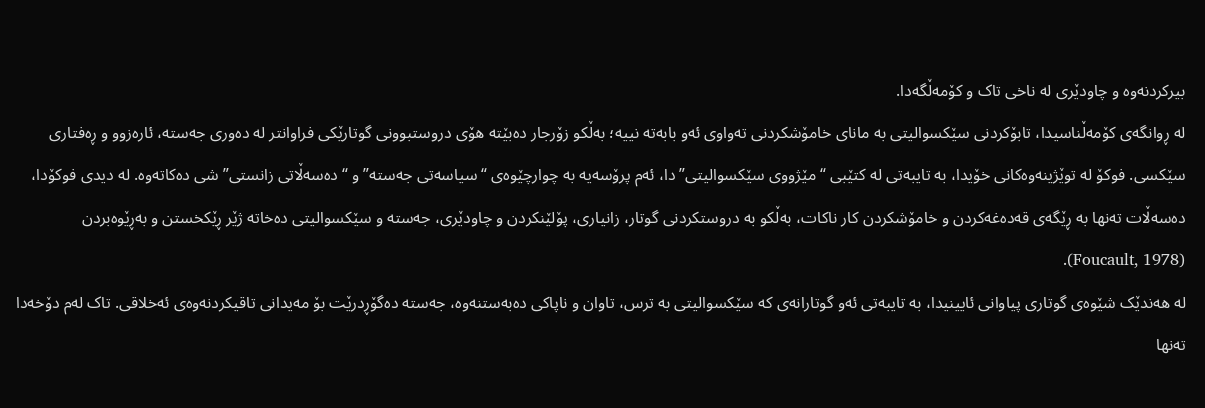بیرکردنەوە و چاودێری لە ناخی تاک و کۆمەڵگەدا.
لە ڕوانگەی کۆمەڵناسیدا، تابۆکردنی سێکسوالیتی بە مانای خامۆشکردنی تەواوی ئەو بابەتە نییە؛ بەڵکو زۆرجار دەبێتە هۆی دروستبوونی گوتارێکی فراوانتر لە دەوری جەستە، ئارەزوو و ڕەفتاری سێکسی. فوکۆ لە توێژینەوەکانی خۆیدا، بە تایبەتی لە کتێبی “مێژووی سێکسوالیتی”دا، ئەم پرۆسەیە بە چوارچێوەی “سیاسەتی جەستە” و “دەسەڵاتی زانستی” شی دەکاتەوە. لە دیدی فوکۆدا، دەسەڵات تەنها بە ڕێگەی قەدەغەکردن و خامۆشکردن کار ناکات، بەڵکو بە دروستکردنی گوتار، زانیاری، پۆلێنکردن و چاودێری، جەستە و سێکسوالیتی دەخاتە ژێر ڕێکخستن و بەڕێوەبردن (Foucault, 1978).
لە هەندێک شێوەی گوتاری پیاوانی ئایینیدا، بە تایبەتی ئەو گوتارانەی کە سێکسوالیتی بە ترس، تاوان و ناپاکی دەبەستنەوە، جەستە دەگۆڕدرێت بۆ مەیدانی تاقیکردنەوەی ئەخلاقی. تاک لەم دۆخەدا تەنها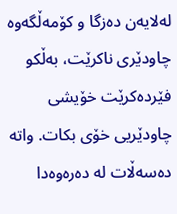لەلایەن دەزگا و کۆمەڵگەوە چاودێری ناکرێت، بەڵکو فێردەکرێت خۆیشی چاودێریی خۆی بکات. واتە دەسەڵات لە دەرەوەدا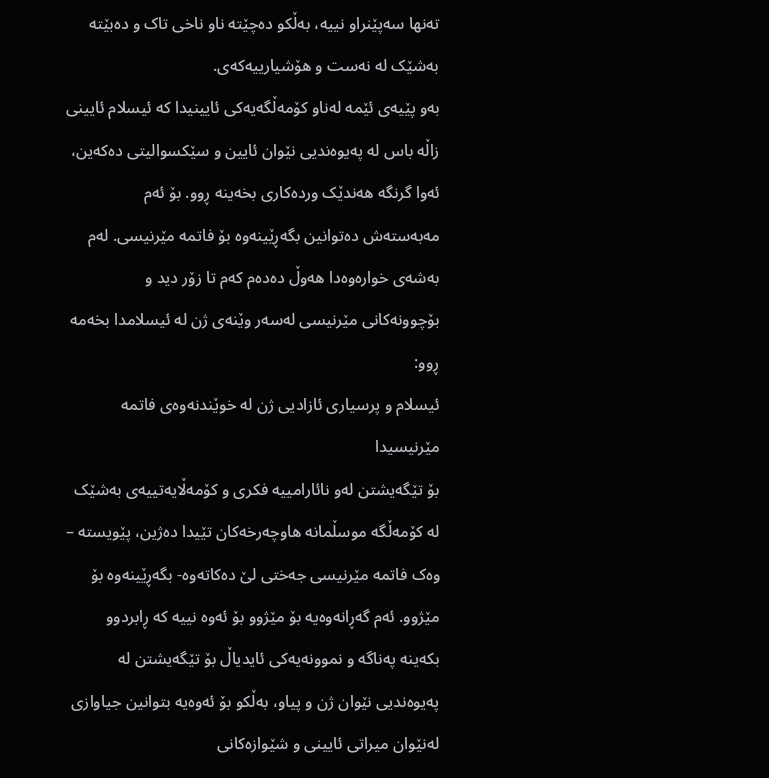تەنها سەپێنراو نییە، بەڵکو دەچێتە ناو ناخی تاک و دەبێتە بەشێک لە نەست و هۆشیارییەکەی.
بەو پێیەی ئێمە لەناو کۆمەڵگەیەکی ئایینیدا کە ئیسلام ئایینی زاڵە باس لە پەیوەندیی نێوان ئایین و سێکسوالیتی دەکەین، ئەوا گرنگە هەندێک وردەکاری بخەینە ڕوو. بۆ ئەم مەبەستەش دەتوانین بگەڕێینەوە بۆ فاتمە مێرنیسی. لەم بەشەی خوارەوەدا هەوڵ دەدەم کەم تا زۆر دید و بۆچوونەکانی مێرنیسی لەسەر وێنەی ژن لە ئیسلامدا بخەمە ڕوو:
ئیسلام و پرسیاری ئازادیی ژن لە خوێندنەوەی فاتمە مێرنیسیدا
بۆ تێگەیشتن لەو نائارامییە فکری و کۆمەڵایەتییەی بەشێک لە کۆمەڵگە موسڵمانە هاوچەرخەکان تێیدا دەژین، پێویستە – وەک فاتمە مێرنیسی جەختی لێ دەکاتەوە- بگەڕێینەوە بۆ مێژوو. ئەم گەڕانەوەیە بۆ مێژوو بۆ ئەوە نییە کە ڕابردوو بکەینە پەناگە و نموونەیەکی ئایدیاڵ بۆ تێگەیشتن لە پەیوەندیی نێوان ژن و پیاو، بەڵکو بۆ ئەوەیە بتوانین جیاوازی لەنێوان میراتی ئایینی و شێوازەکانی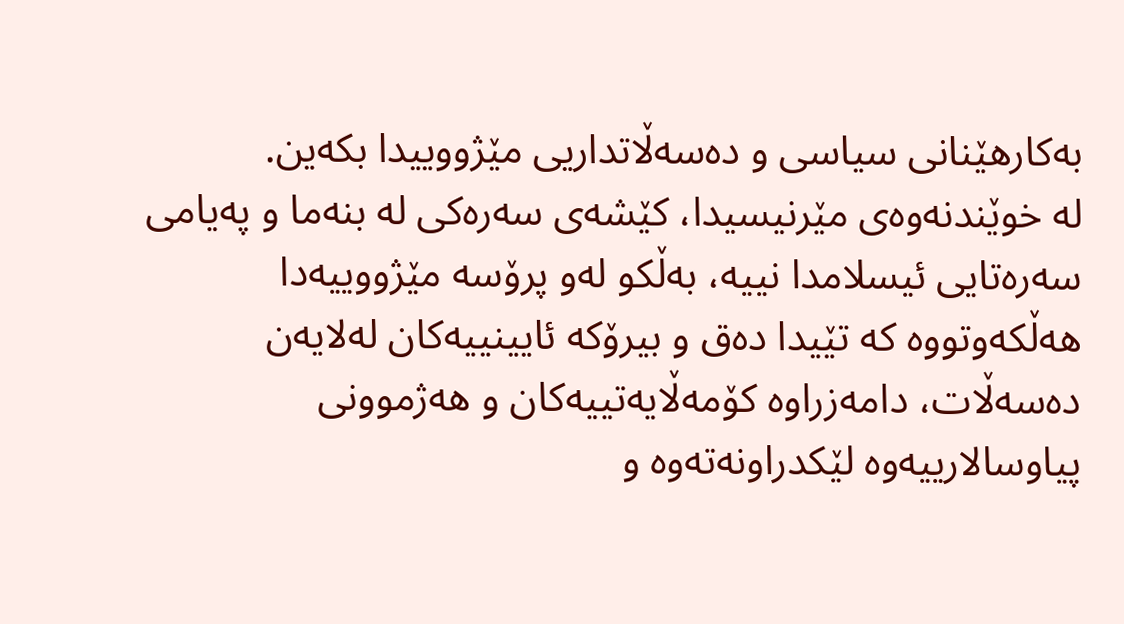بەکارهێنانی سیاسی و دەسەڵاتداریی مێژووییدا بکەین.
لە خوێندنەوەی مێرنیسیدا، کێشەی سەرەکی لە بنەما و پەیامی سەرەتایی ئیسلامدا نییە، بەڵکو لەو پرۆسە مێژووییەدا هەڵکەوتووە کە تێیدا دەق و بیرۆکە ئایینییەکان لەلایەن دەسەڵات، دامەزراوە کۆمەڵایەتییەکان و هەژموونی پیاوسالارییەوە لێکدراونەتەوە و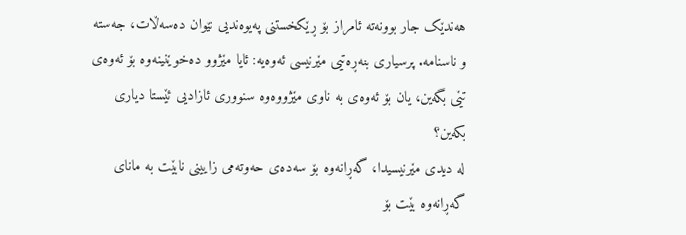هەندێک جار بوونەتە ئامراز بۆ ڕێکخستنی پەیوەندیی نێوان دەسەڵات، جەستە و ناسنامە. پرسیاری بنەڕەتیی مێرنیسی ئەوەیە: ئایا مێژوو دەخوێنینەوە بۆ ئەوەی تێی بگەین، یان بۆ ئەوەی بە ناوی مێژووەوە سنووری ئازادیی ئێستا دیاری بکەین؟
لە دیدی مێرنیسیدا، گەڕانەوە بۆ سەدەی حەوتەمی زایینی نابێت بە مانای گەڕانەوە بێت بۆ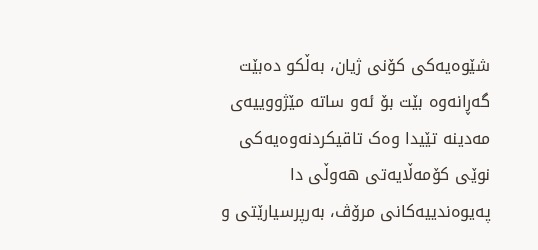شێوەیەکی کۆنی ژیان، بەڵکو دەبێت گەڕانەوە بێت بۆ ئەو ساتە مێژووییەی مەدینە تێیدا وەک تاقیکردنەوەیەکی نوێی کۆمەڵایەتی هەوڵی دا پەیوەندییەکانی مرۆڤ، بەرپرسیارێتی و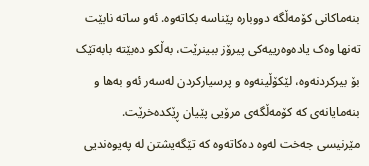بنەماکانی کۆمەڵگە دووبارە پێناسە بکاتەوە. ئەو ساتە نابێت تەنها وەک یادەوەرییەکی پیرۆز ببینرێت، بەڵکو دەبێتە بابەتێک بۆ بیرکردنەوە، لێکۆڵینەوە و پرسیارکردن لەسەر ئەو بەها و بنەمایانەی کە کۆمەڵگەی مرۆیی پێیان ڕێکدەخرێت.
مێرنیسی جەخت لەوە دەکاتەوە کە تێگەیشتن لە پەیوەندیی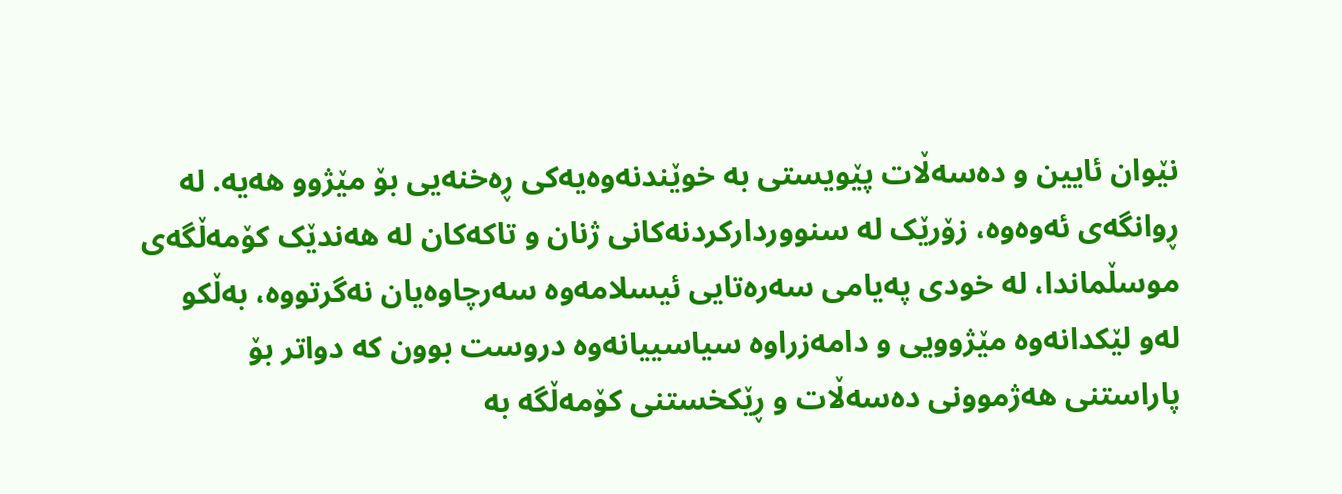نێوان ئایین و دەسەڵات پێویستی بە خوێندنەوەیەکی ڕەخنەیی بۆ مێژوو هەیە. لە ڕوانگەی ئەوەوە، زۆرێک لە سنووردارکردنەکانی ژنان و تاکەکان لە هەندێک کۆمەڵگەی موسڵماندا، لە خودی پەیامی سەرەتایی ئیسلامەوە سەرچاوەیان نەگرتووە، بەڵکو لەو لێکدانەوە مێژوویی و دامەزراوە سیاسییانەوە دروست بوون کە دواتر بۆ پاراستنی هەژموونی دەسەڵات و ڕێکخستنی کۆمەڵگە بە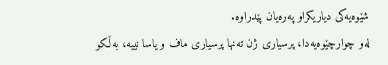شێوەیەکی دیاریکراو پەرەیان پێدراوە.
لەو چوارچێوەیەدا، پرسیاری ژن تەنها پرسیاری ماف و یاسا نییە، بەڵکو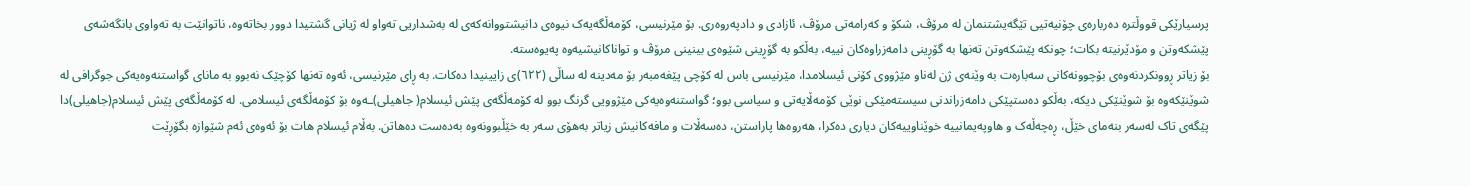پرسیارێکی قووڵترە دەربارەی چۆنیەتیی تێگەیشتنمان لە مرۆڤ، شکۆ و کەرامەتی مرۆڤ، ئازادی و دادپەروەری. بۆ مێرنیسی، کۆمەڵگەیەک نیوەی دانیشتووانەکەی لە بەشداریی تەواو لە ژیانی گشتیدا دوور بخاتەوە، ناتوانێت بە تەواوی بانگەشەی پێشکەوتن و مۆدێرنیتە بکات؛ چونکە پێشکەوتن تەنها بە گۆڕینی دامەزراوەکان نییە، بەڵکو بە گۆڕینی شێوەی بینینی مرۆڤ و تواناکانیشیەوە پەیوەستە.
بۆ زیاتر ڕوونکردنەوەی بۆچوونەکانی سەبارەت بە وێنەی ژن لەناو مێژووی کۆنی ئیسلامدا، مێرنیسی باس لە کۆچی پێغەمبەر بۆ مەدینە لە ساڵی (٦٢٢)ی زایینیدا دەکات. بە ڕای مێرنیسی، ئەوە تەنها کۆچێک نەبوو بە مانای گواستنەوەیەکی جوگرافی لە شوێنێکەوە بۆ شوێنێکی دیکە، بەڵکو دەستپێکی دامەزراندنی سیستەمێکی نوێی کۆمەڵایەتی و سیاسی بوو؛ گواستنەوەیەکی مێژوویی گرنگ بوو لە کۆمەڵگەی پێش ئیسلام( جاهیلی)ـەوە بۆ کۆمەڵگەی ئیسلامی. لە کۆمەڵگەی پێش ئیسلام(جاهیلی)دا پێگەی تاک لەسەر بنەمای خێڵ، ڕەچەڵەک و هاوپەیمانییە خوێناوییەکان دیاری دەکرا، هەروەها پاراستن، دەسەڵات و مافەکانیش زیاتر بەهۆی سەر بە خێڵبوونەوە بەدەست دەهاتن. بەڵام ئیسلام هات بۆ ئەوەی ئەم شێوازە بگۆڕێت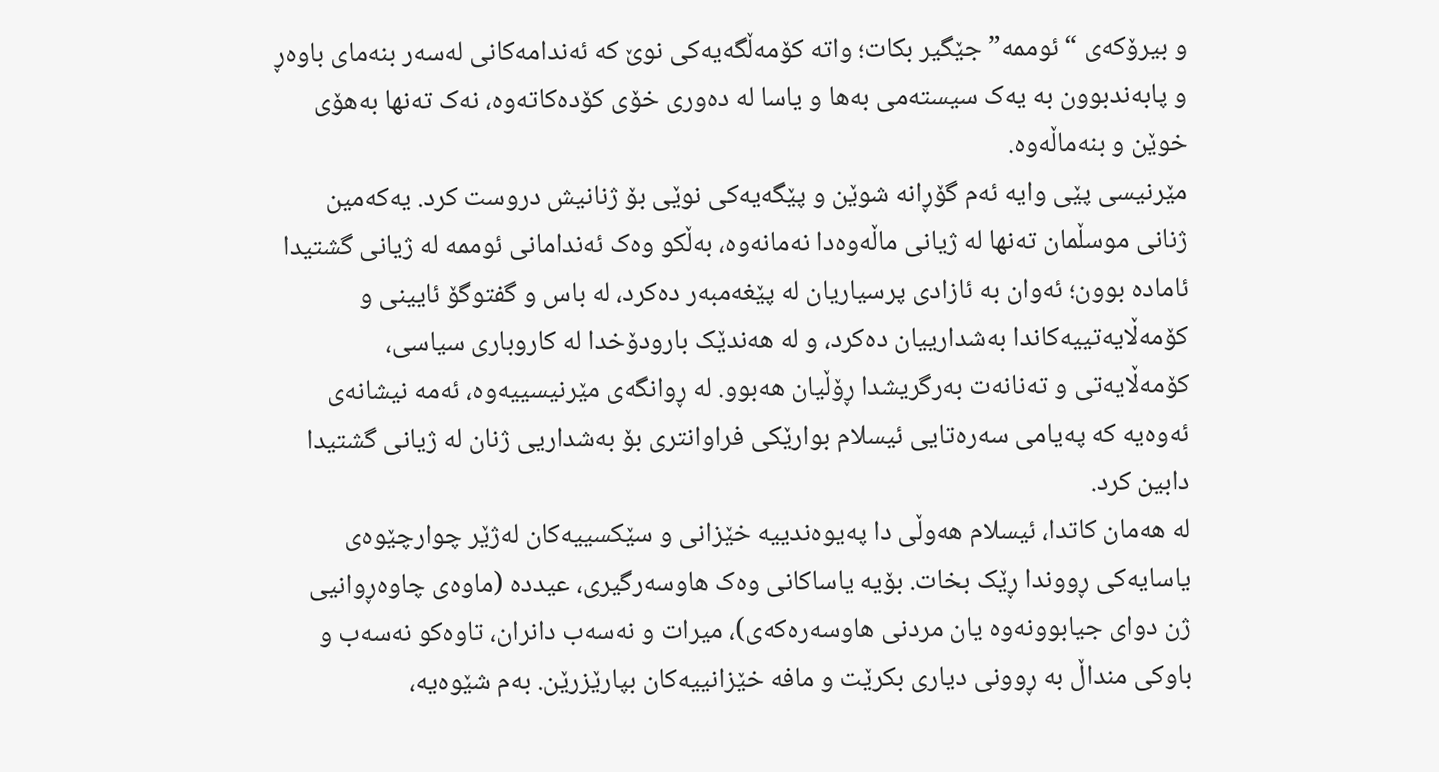و بیرۆکەی “ئوممە” جێگیر بکات؛ واتە کۆمەڵگەیەکی نوێ کە ئەندامەکانی لەسەر بنەمای باوەڕ و پابەندبوون بە یەک سیستەمی بەها و یاسا لە دەوری خۆی کۆدەکاتەوە، نەک تەنها بەهۆی خوێن و بنەماڵەوە.
مێرنیسی پێی وایە ئەم گۆڕانە شوێن و پێگەیەکی نوێی بۆ ژنانیش دروست کرد. یەکەمین ژنانی موسڵمان تەنها لە ژیانی ماڵەوەدا نەمانەوە، بەڵکو وەک ئەندامانی ئوممە لە ژیانی گشتیدا ئامادە بوون؛ ئەوان بە ئازادی پرسیاریان لە پێغەمبەر دەکرد، لە باس و گفتوگۆ ئایینی و کۆمەڵایەتییەکاندا بەشدارییان دەکرد، و لە هەندێک بارودۆخدا لە کاروباری سیاسی، کۆمەڵایەتی و تەنانەت بەرگریشدا ڕۆڵیان هەبوو. لە ڕوانگەی مێرنیسییەوە، ئەمە نیشانەی ئەوەیە کە پەیامی سەرەتایی ئیسلام بوارێکی فراوانتری بۆ بەشداریی ژنان لە ژیانی گشتیدا دابین کرد.
لە هەمان کاتدا، ئیسلام هەوڵی دا پەیوەندییە خێزانی و سێکسییەکان لەژێر چوارچێوەی یاسایەکی ڕووندا ڕێک بخات. بۆیە یاساکانی وەک هاوسەرگیری، عیددە (ماوەی چاوەڕوانیی ژن دوای جیابوونەوە یان مردنی هاوسەرەکەی)، میرات و نەسەب دانران، تاوەکو نەسەب و باوکی منداڵ بە ڕوونی دیاری بکرێت و مافە خێزانییەکان بپارێزرێن. بەم شێوەیە،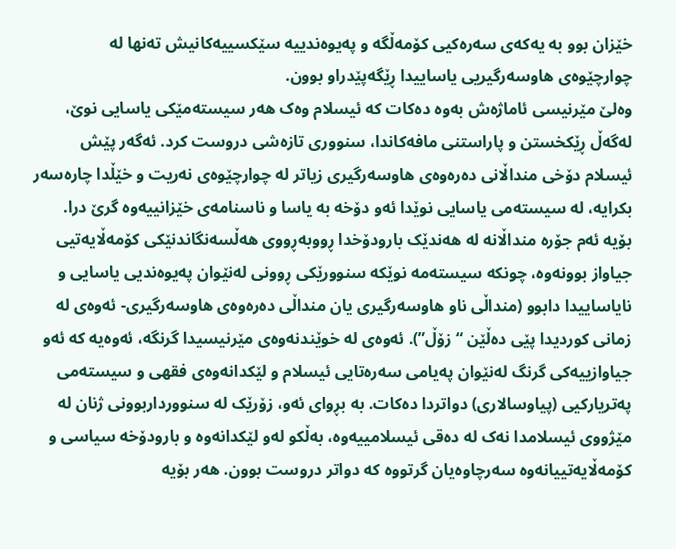خێزان بوو بە یەکەی سەرەکیی کۆمەڵگە و پەیوەندییە سێکسییەکانیش تەنها لە چوارچێوەی هاوسەرگیریی یاساییدا ڕێگەپێدراو بوون.
وەلێ مێرنیسی ئاماژەش بەوە دەکات کە ئیسلام وەک هەر سیستەمێکی یاسایی نوێ، لەگەڵ ڕێکخستن و پاراستنی مافەکاندا، سنووری تازەشی دروست کرد. ئەگەر پێش ئیسلام دۆخی منداڵانی دەرەوەی هاوسەرگیری زیاتر لە چوارچێوەی نەریت و خێڵدا چارەسەر بکرایە، لە سیستەمی یاسایی نوێدا ئەو دۆخە بە یاسا و ناسنامەی خێزانییەوە گرێ درا. بۆیە ئەم جۆرە منداڵانە لە هەندێک بارودۆخدا ڕووبەڕووی هەڵسەنگاندنێکی کۆمەڵایەتیی جیاواز بوونەوە، چونکە سیستەمە نوێکە سنوورێکی ڕوونی لەنێوان پەیوەندیی یاسایی و نایاساییدا دابوو (منداڵی ناو هاوسەرگیری یان منداڵی دەرەوەی هاوسەرگیری- ئەوەی لە زمانی کوردیدا پێی دەڵێن “زۆڵ”). ئەوەی لە خوێندنەوەی مێرنیسیدا گرنگە، ئەوەیە کە ئەو جیاوازییەکی گرنگ لەنێوان پەیامی سەرەتایی ئیسلام و لێکدانەوەی فقهی و سیستەمی پەتریارکیی (پیاوسالاری) دواتردا دەکات. بە بڕوای ئەو، زۆرێک لە سنوورداربوونی ژنان لە مێژووی ئیسلامدا نەک لە دەقی ئیسلامییەوە، بەڵکو لەو لێکدانەوە و بارودۆخە سیاسی و کۆمەڵایەتییانەوە سەرچاوەیان گرتووە کە دواتر دروست بوون. هەر بۆیە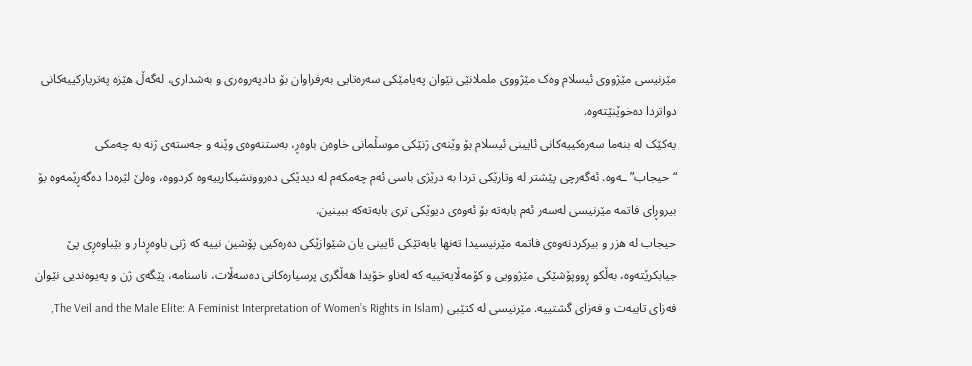مێرنیسی مێژووی ئیسلام وەک مێژووی ململانێی نێوان پەیامێکی سەرەتایی بەرفراوان بۆ دادپەروەری و بەشداری، لەگەڵ هێزە پەتریارکییەکانی دواتردا دەخوێنێتەوە.
یەکێک لە بنەما سەرەکییەکانی ئایینی ئیسلام بۆ وێنەی ژنێکی موسڵمانی خاوەن باوەڕ، بەستنەوەی وێنە و جەستەی ژنە بە چەمکی “حیجاب”ـەوە. ئەگەرچی پێشتر لە وتارێکی تردا بە درێژی باسی ئەم چەمکەم لە دیدێکی دەروونشیکارییەوە کردووە، وەلێ لێرەدا دەگەڕێمەوە بۆ بیروڕای فاتمە مێرنیسی لەسەر ئەم بابەتە بۆ ئەوەی دیوێکی تری بابەتەکە ببینین.
حیجاب لە هزر و بیرکردنەوەی فاتمە مێرنیسیدا تەنها بابەتێکی ئایینی یان شێوازێکی دەرەکیی پۆشین نییە کە ژنی باوەڕدار و بێباوەڕی پێ جیابکرێتەوە، بەڵکو ڕووپۆشێکی مێژوویی و کۆمەڵایەتییە کە لەناو خۆیدا هەڵگری پرسیارەکانی دەسەڵات، ناسنامە، پێگەی ژن و پەیوەندیی نێوان فەزای تایبەت و فەزای گشتییە. مێرنیسی لە کتێبی (The Veil and the Male Elite: A Feminist Interpretation of Women’s Rights in Islam,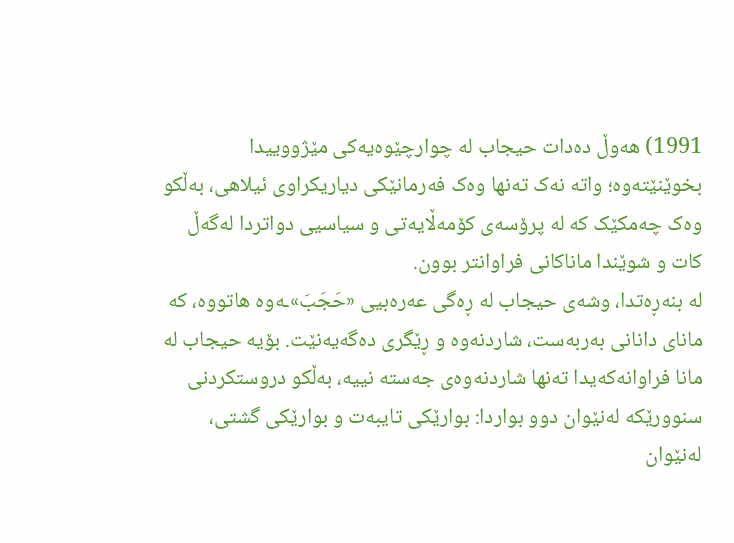1991) هەوڵ دەدات حیجاب لە چوارچێوەیەکی مێژووییدا بخوێنێتەوە؛ واتە نەک تەنها وەک فەرمانێکی دیاریکراوی ئیلاهی، بەڵکو وەک چەمکێک کە لە پرۆسەی کۆمەڵایەتی و سیاسیی دواتردا لەگەڵ کات و شوێندا ماناکانی فراوانتر بوون.
لە بنەڕەتدا، وشەی حیجاب لە ڕەگی عەرەبیی «حَجَبَ»ـەوە هاتووە، کە مانای دانانی بەربەست، شاردنەوە و ڕێگری دەگەیەنێت. بۆیە حیجاب لە مانا فراوانەکەیدا تەنها شاردنەوەی جەستە نییە، بەڵکو دروستکردنی سنوورێکە لەنێوان دوو بواردا: بوارێکی تایبەت و بوارێکی گشتی، لەنێوان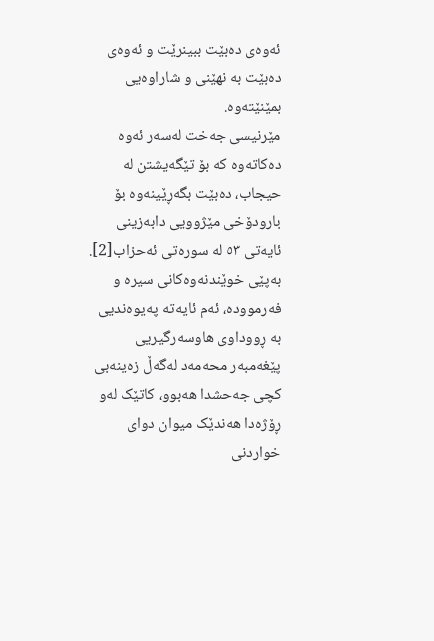ئەوەی دەبێت ببینرێت و ئەوەی دەبێت بە نهێنی و شاراوەیی بمێنێتەوە.
مێرنیسی جەخت لەسەر ئەوە دەکاتەوە کە بۆ تێگەیشتن لە حیجاب، دەبێت بگەڕێینەوە بۆ بارودۆخی مێژوویی دابەزینی ئایەتی ٥٣ لە سورەتی ئەحزاب[2]. بەپێی خوێندنەوەکانی سیرە و فەرموودە، ئەم ئایەتە پەیوەندیی بە ڕووداوی هاوسەرگیریی پێغەمبەر محەمەد لەگەڵ زەینەبی کچی جەحشدا هەبوو، کاتێک لەو ڕۆژەدا هەندێک میوان دوای خواردنی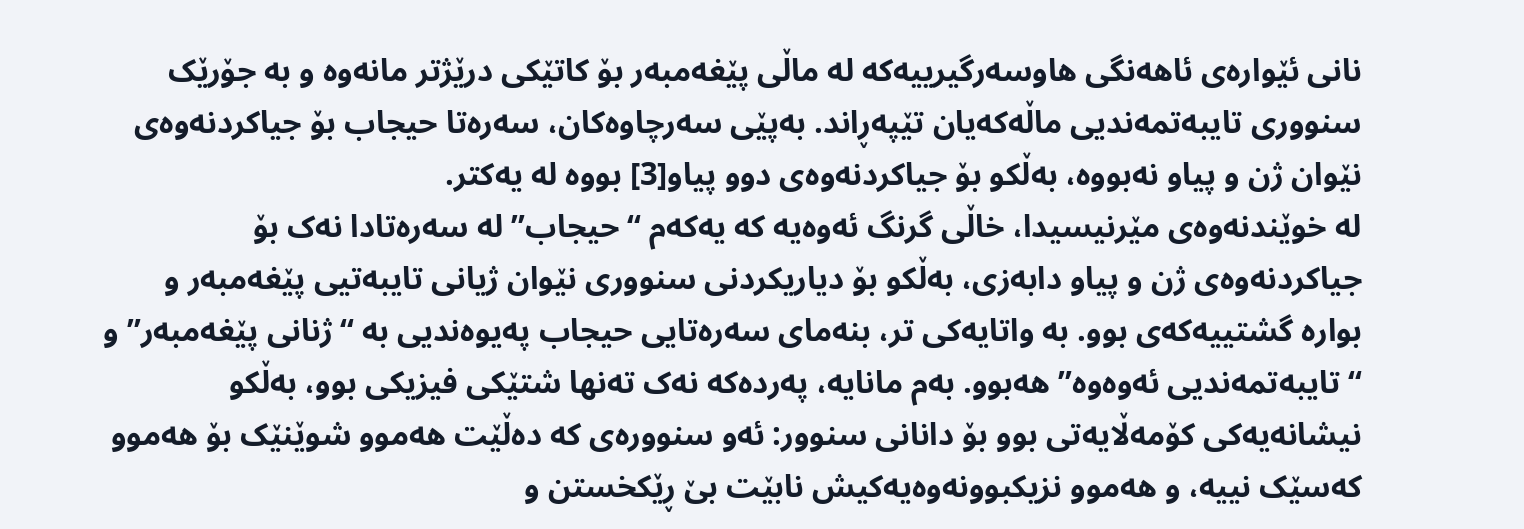نانی ئێوارەی ئاهەنگی هاوسەرگیرییەکە لە ماڵی پێغەمبەر بۆ کاتێکی درێژتر مانەوە و بە جۆرێک سنووری تایبەتمەندیی ماڵەکەیان تێپەڕاند. بەپێی سەرچاوەکان، سەرەتا حیجاب بۆ جیاکردنەوەی نێوان ژن و پیاو نەبووە، بەڵکو بۆ جیاکردنەوەی دوو پیاو[3] بووە لە یەکتر.
لە خوێندنەوەی مێرنیسیدا، خاڵی گرنگ ئەوەیە کە یەکەم “حیجاب” لە سەرەتادا نەک بۆ جیاکردنەوەی ژن و پیاو دابەزی، بەڵکو بۆ دیاریکردنی سنووری نێوان ژیانی تایبەتیی پێغەمبەر و بوارە گشتییەکەی بوو. بە واتایەکی تر، بنەمای سەرەتایی حیجاب پەیوەندیی بە “ژنانی پێغەمبەر” و “تایبەتمەندیی ئەوەوە” هەبوو. بەم مانایە، پەردەکە نەک تەنها شتێکی فیزیکی بوو، بەڵکو نیشانەیەکی کۆمەڵایەتی بوو بۆ دانانی سنوور: ئەو سنوورەی کە دەڵێت هەموو شوێنێک بۆ هەموو کەسێک نییە، و هەموو نزیکبوونەوەیەکیش نابێت بێ ڕێکخستن و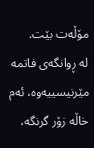مۆڵەت بێت.
لە ڕوانگەی فاتمە مێرنیسییەوە، ئەم خاڵە زۆر گرنگە،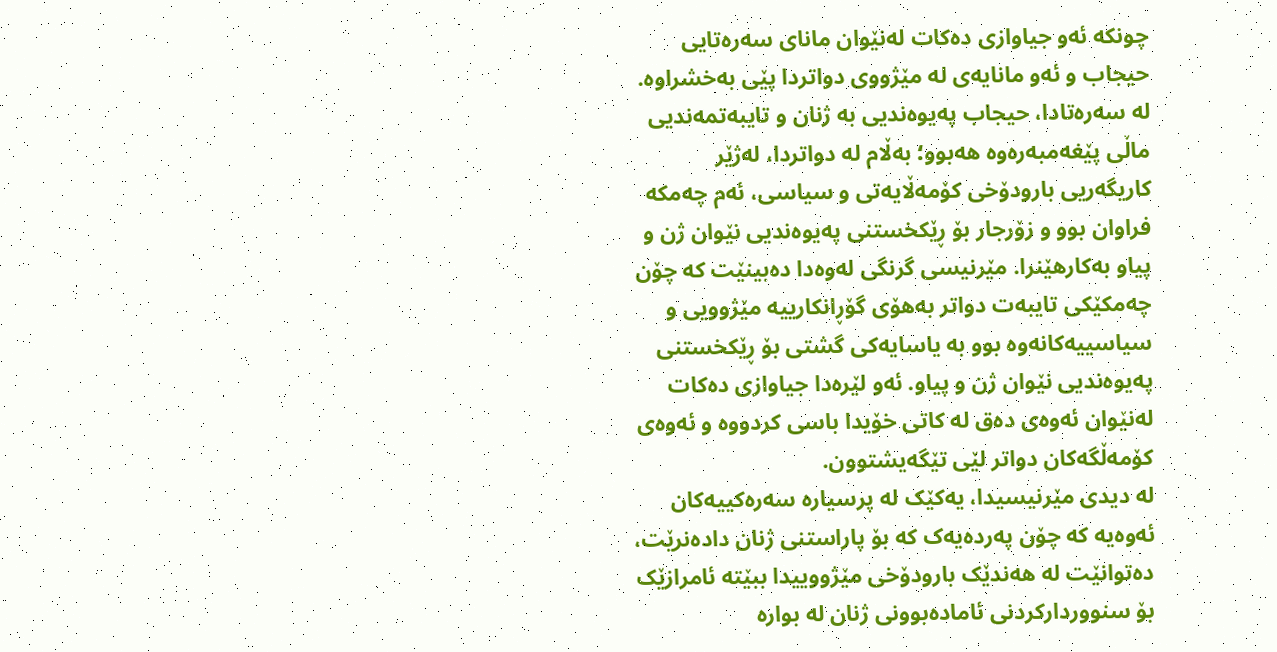چونکە ئەو جیاوازی دەکات لەنێوان مانای سەرەتایی حیجاب و ئەو مانایەی لە مێژووی دواتردا پێی بەخشراوە. لە سەرەتادا، حیجاب پەیوەندیی بە ژنان و تایبەتمەندیی ماڵی پێغەمبەرەوە هەبوو؛ بەڵام لە دواتردا، لەژێر کاریگەریی بارودۆخی کۆمەڵایەتی و سیاسی، ئەم چەمکە فراوان بوو و زۆرجار بۆ ڕێکخستنی پەیوەندیی نێوان ژن و پیاو بەکارهێنرا. مێرنیسی گرنگی لەوەدا دەبینێت کە چۆن چەمکێکی تایبەت دواتر بەهۆی گۆڕانکارییە مێژوویی و سیاسییەکانەوە بوو بە یاسایەکی گشتی بۆ ڕێکخستنی پەیوەندیی نێوان ژن و پیاو. ئەو لێرەدا جیاوازی دەکات لەنێوان ئەوەی دەق لە کاتی خۆیدا باسی کردووە و ئەوەی کۆمەڵگەکان دواتر لێی تێگەیشتوون.
لە دیدی مێرنیسیدا، یەکێک لە پرسیارە سەرەکییەکان ئەوەیە کە چۆن پەردەیەک کە بۆ پاراستنی ژنان دادەنرێت، دەتوانێت لە هەندێک بارودۆخی مێژووییدا ببێتە ئامرازێک بۆ سنووردارکردنی ئامادەبوونی ژنان لە بوارە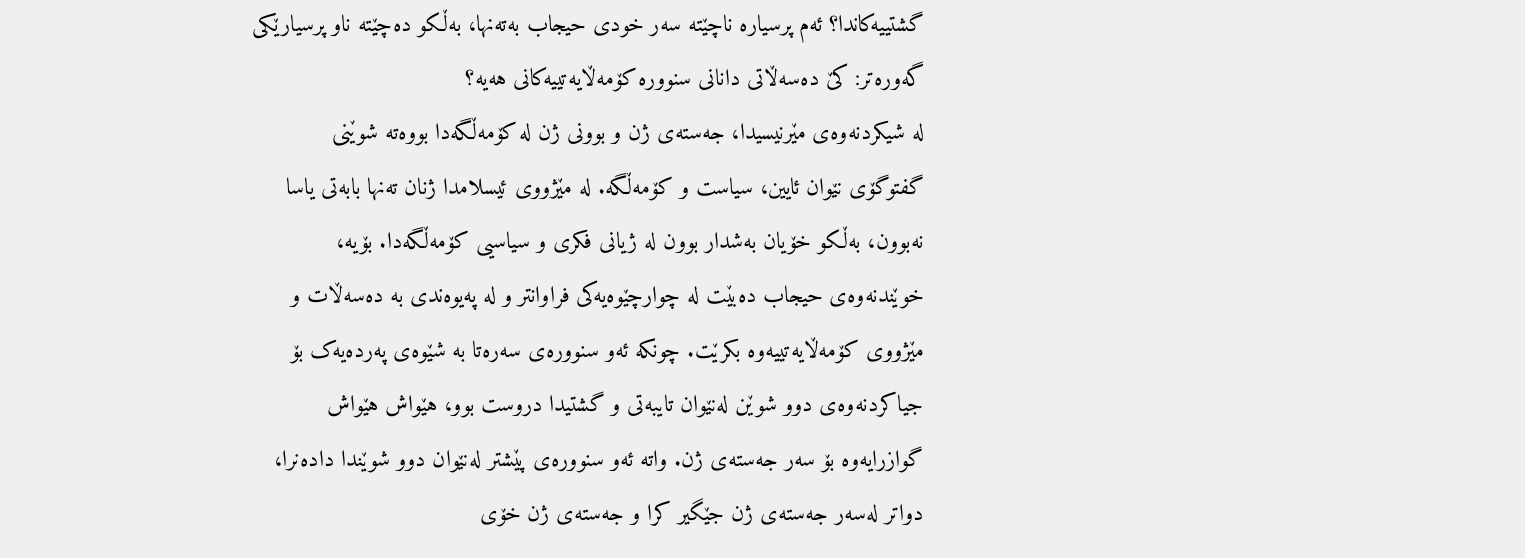گشتییەکاندا؟ ئەم پرسیارە ناچێتە سەر خودی حیجاب بەتەنها، بەڵکو دەچێتە ناو پرسیارێکی گەورەتر: کێ دەسەڵاتی دانانی سنوورە کۆمەڵایەتییەکانی هەیە؟
لە شیکردنەوەی مێرنیسیدا، جەستەی ژن و بوونی ژن لە کۆمەڵگەدا بووەتە شوێنی گفتوگۆی نێوان ئایین، سیاست و کۆمەڵگە. لە مێژووی ئیسلامدا ژنان تەنها بابەتی یاسا نەبوون، بەڵکو خۆیان بەشدار بوون لە ژیانی فکری و سیاسیی کۆمەڵگەدا. بۆیە، خوێندنەوەی حیجاب دەبێت لە چوارچێوەیەکی فراوانتر و لە پەیوەندی بە دەسەڵات و مێژووی کۆمەڵایەتییەوە بکرێت. چونکە ئەو سنوورەی سەرەتا بە شێوەی پەردەیەک بۆ جیاکردنەوەی دوو شوێن لەنێوان تایبەتی و گشتیدا دروست بوو، هێواش هێواش گوازرایەوە بۆ سەر جەستەی ژن. واتە ئەو سنوورەی پێشتر لەنێوان دوو شوێندا دادەنرا، دواتر لەسەر جەستەی ژن جێگیر کرا و جەستەی ژن خۆی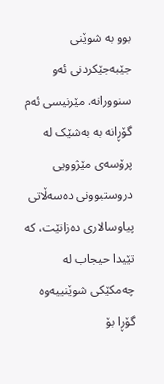بوو بە شوێنی جێبەجێکردنی ئەو سنوورانە. مێرنیسی ئەم گۆڕانە بە بەشێک لە پرۆسەی مێژوویی دروستبوونی دەسەڵاتی پیاوسالاری دەزانێت، کە تێیدا حیجاب لە چەمکێکی شوێنییەوە گۆڕا بۆ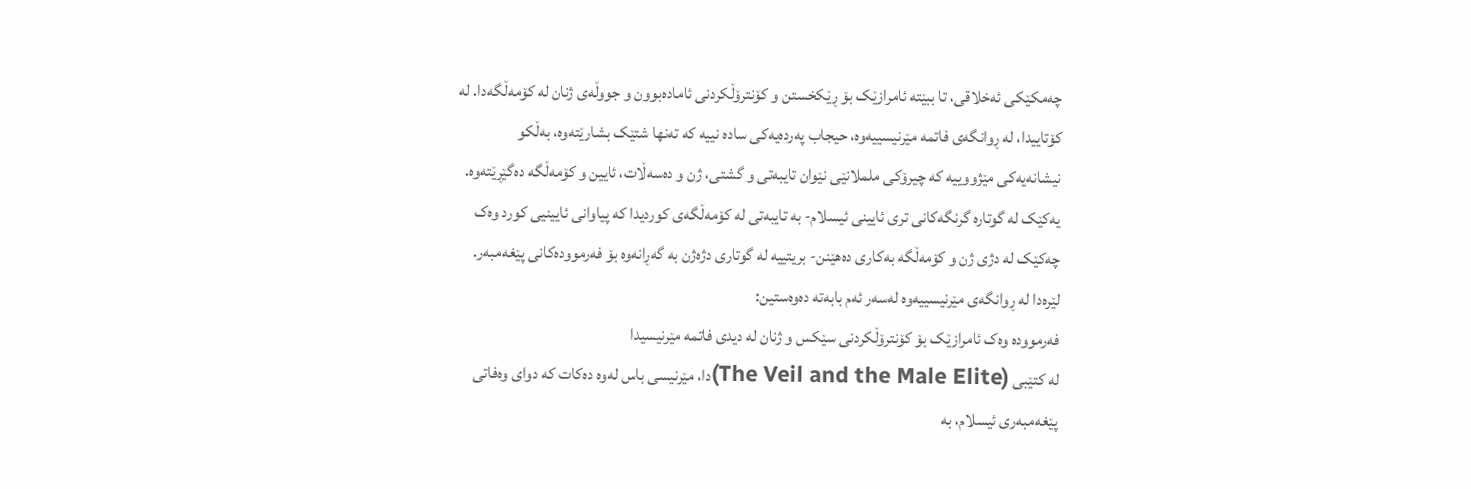چەمکێکی ئەخلاقی، تا ببێتە ئامرازێک بۆ ڕێکخستن و کۆنترۆڵکردنی ئامادەبوون و جووڵەی ژنان لە کۆمەڵگەدا. لە کۆتاییدا، لە ڕوانگەی فاتمە مێرنیسییەوە، حیجاب پەردەیەکی سادە نییە کە تەنها شتێک بشارێتەوە، بەڵکو نیشانەیەکی مێژووییە کە چیرۆکی ململانێی نێوان تایبەتی و گشتی، ژن و دەسەڵات، ئایین و کۆمەڵگە دەگێڕێتەوە.
یەکێک لە گوتارە گرنگەکانی تری ئایینی ئیسلام- بە تایبەتی لە کۆمەڵگەی کوردیدا کە پیاوانی ئایینیی کورد وەک چەکێک لە دژی ژن و کۆمەڵگە بەکاری دەهێنن- بریتییە لە گوتاری دژەژن بە گەڕانەوە بۆ فەرموودەکانی پێغەمبەر. لێرەدا لە ڕوانگەی مێرنیسییەوە لەسەر ئەم بابەتە دەوەستین:
فەرموودە وەک ئامرازێک بۆ کۆنترۆڵکردنی سێکس و ژنان لە دیدی فاتمە مێرنیسیدا
لە کتێبی (The Veil and the Male Elite)دا، مێرنیسی باس لەوە دەکات کە دوای وەفاتی پێغەمبەری ئیسلام، بە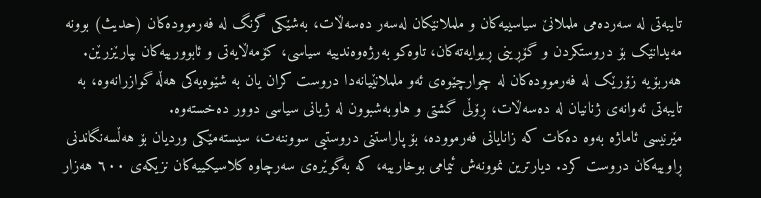تایبەتی لە سەردەمی ململانێ سیاسییەکان و ململانێکان لەسەر دەسەڵات، بەشێکی گرنگ لە فەرموودەکان (حدیث) بوونە مەیدانێک بۆ دروستکردن و گۆڕینی ڕیوایەتەکان، تاوەکو بەرژەوەندییە سیاسی، کۆمەڵایەتی و ئابوورییەکان بپارێزرێن. هەربۆیە زۆرێک لە فەرموودەکان لە چوارچێوەی ئەو ململانێیانەدا دروست کران یان بە شێوەیەکی هەڵە گوازرانەوە، بە تایبەتی ئەوانەی ژنانیان لە دەسەڵات، ڕۆڵی گشتی و هاوبەشبوون لە ژیانی سیاسی دوور دەخستەوە.
مێرنیسی ئاماژە بەوە دەکات کە زانایانی فەرموودە، بۆ پاراستنی دروستیی سووننەت، سیستەمێکی وردیان بۆ هەڵسەنگاندنی ڕاوییەکان دروست کرد. دیارترین نموونەش ئیمامی بوخارییە، کە بەگوێرەی سەرچاوە کلاسیکییەکان نزیکەی ٦٠٠ هەزار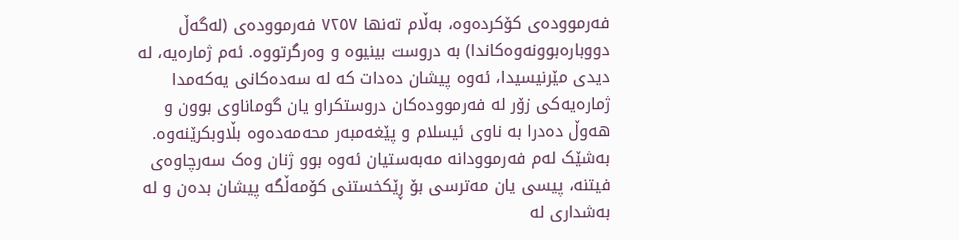فەرموودەی کۆکردەوە، بەڵام تەنها ٧٢٥٧ فەرموودەی (لەگەڵ دووبارەبوونەوەکاندا) بە دروست بینیوە و وەرگرتووە. ئەم ژمارەیە، لە دیدی مێرنیسیدا، ئەوە پیشان دەدات کە لە سەدەکانی یەکەمدا ژمارەیەکی زۆر لە فەرموودەکان دروستکراو یان گوماناوی بوون و هەوڵ دەدرا بە ناوی ئیسلام و پێغەمبەر محەمەدەوە بڵاوبکرێنەوە. بەشێک لەم فەرموودانە مەبەستیان ئەوە بوو ژنان وەک سەرچاوەی فیتنە، پیسی یان مەترسی بۆ ڕێکخستنی کۆمەڵگە پیشان بدەن و لە بەشداری لە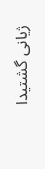ژیانی گشتیدا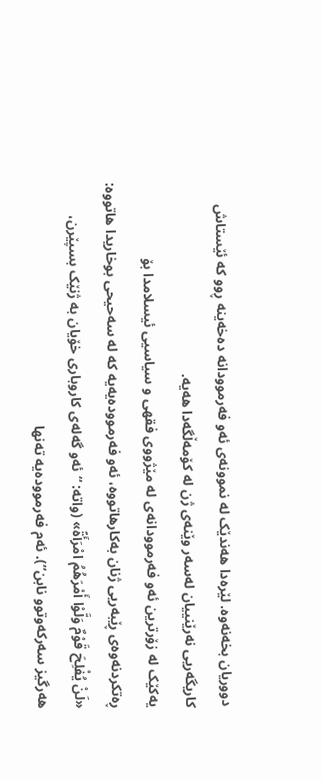دووریان بخەنەوە. لێرەدا هەندێک لە نموونەی ئەو فەرموودانە دەخەینە ڕوو کە ئێستاش کاریگەریی نەرێنییان لەسەر وێنەی ژن لە کۆمەڵگەدا هەیە.
یەکێک لە زۆرترین ئەو فەرموودانەی لە مێژووی فقهی و سیاسیی ئیسلامدا بۆ ڕەتکردنەوەی ڕێبەریی ژنان بەکارهاتووە، ئەو فەرموودەیەیە کە لە سەحیحی بوخاریدا هاتووە: «لَنْ يُفْلِحَ قَوْمٌ وَلَّوْا أَمْرَهُمُ امْرَأَةً» (واتە: “ئەو گەلەی کاروباری خۆیان بە ژنێک بسپێرن، هەرگیز سەرکەوتوو نابن“). ئەم فەرموودەیە تەنها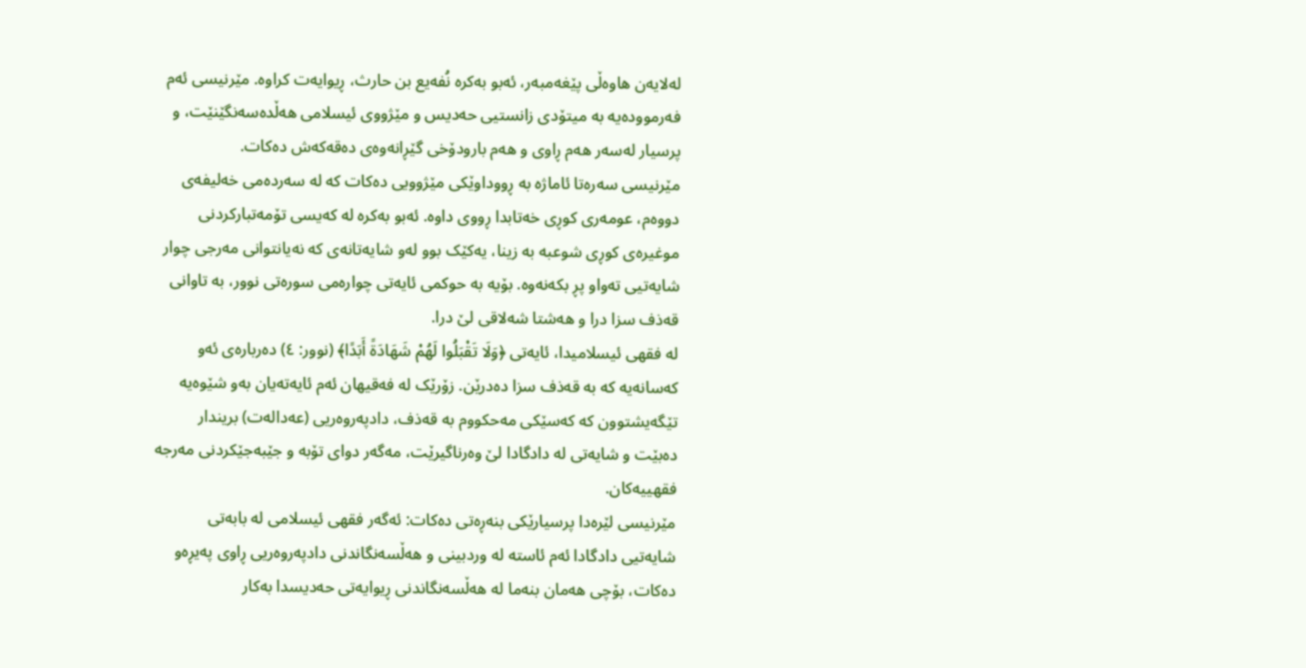لەلایەن هاوەڵی پێغەمبەر، ئەبو بەکرە نُفەیع بن حارث، ڕیوایەت کراوە. مێرنیسی ئەم فەرموودەیە بە میتۆدی زانستیی حەدیس و مێژووی ئیسلامی هەڵدەسەنگێنێت، و پرسیار لەسەر هەم ڕاوی و هەم بارودۆخی گێڕانەوەی دەقەکەش دەکات.
مێرنیسی سەرەتا ئاماژە بە ڕووداوێکی مێژوویی دەکات کە لە سەردەمی خەلیفەی دووەم، عومەری کوڕی خەتابدا ڕووی داوە. ئەبو بەکرە لە کەیسی تۆمەتبارکردنی موغیرەی کوڕی شوعبە بە زینا، یەکێک بوو لەو شایەتانەی کە نەیانتوانی مەرجی چوار شایەتیی تەواو پڕ بکەنەوە. بۆیە بە حوکمی ئایەتی چوارەمی سورەتی نوور، بە تاوانی قەذف سزا درا و هەشتا شەلاقی لێ درا.
لە فقهی ئیسلامیدا، ئایەتی ﴿وَلَا تَقْبَلُوا لَهُمْ شَهَادَةً أَبَدًا﴾ (نوور: ٤) دەربارەی ئەو کەسانەیە کە بە قەذف سزا دەدرێن. زۆرێک لە فەقیهان ئەم ئایەتەیان بەو شێوەیە تێگەیشتوون کە کەسێکی مەحکووم بە قەذف، دادپەروەریی (عەدالەت) بریندار دەبێت و شایەتی لە دادگادا لێ وەرناگیرێت، مەگەر دوای تۆبە و جێبەجێکردنی مەرجە فقهییەکان.
مێرنیسی لێرەدا پرسیارێکی بنەڕەتی دەکات: ئەگەر فقهی ئیسلامی لە بابەتی شایەتیی دادگادا ئەم ئاستە لە وردبینی و هەڵسەنگاندنی دادپەروەریی ڕاوی پەیڕەو دەکات، بۆچی هەمان بنەما لە هەڵسەنگاندنی ڕیوایەتی حەدیسدا بەکار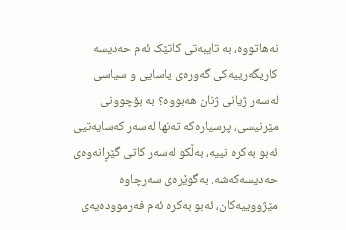نەهاتووە، بە تایبەتی کاتێک ئەم حەدیسە کاریگەرییەکی گەورەی یاسایی و سیاسی لەسەر ژیانی ژنان هەبووە؟ بە بۆچوونی مێرنیسی، پرسیارەکە تەنها لەسەر کەسایەتیی ئەبو بەکرە نییە، بەڵکو لەسەر کاتی گێڕانەوەی حەدیسەکەشە. بەگوێرەی سەرچاوە مێژووییەکان، ئەبو بەکرە ئەم فەرموودەیەی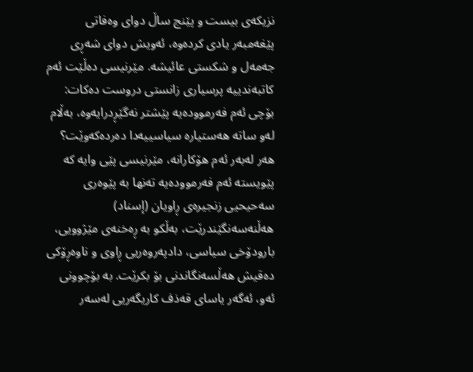نزیکەی بیست و پێنج ساڵ دوای وەفاتی پێغەمبەر یادی کردەوە، ئەویش دوای شەڕی جەمەل و شکستی عائیشە. مێرنیسی دەڵێت ئەم کاتبەندییە پرسیاری زانستی دروست دەکات: بۆچی ئەم فەرموودەیە پێشتر نەگێڕدرایەوە، بەڵام لەو ساتە هەستیارە سیاسییەدا دەردەکەوێت؟
هەر لەبەر ئەم هۆکارانە، مێرنیسی پێی وایە کە پێویستە ئەم فەرموودەیە تەنها بە پێوەری سەحیحیی زنجیرەی ڕاویان (إسناد) هەڵنەسەنگێندرێت، بەڵکو بە ڕەخنەی مێژوویی، بارودۆخی سیاسی، دادپەروەریی ڕاوی و ناوەڕۆکی دەقیش هەڵسەنگاندنی بۆ بکرێت. بە بۆچوونی ئەو، ئەگەر یاسای قەذف کاریگەریی لەسەر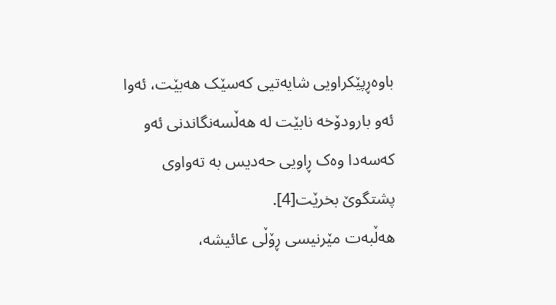باوەڕپێکراویی شایەتیی کەسێک هەبێت، ئەوا ئەو بارودۆخە نابێت لە هەڵسەنگاندنی ئەو کەسەدا وەک ڕاویی حەدیس بە تەواوی پشتگوێ بخرێت[4].
هەڵبەت مێرنیسی ڕۆڵی عائیشە،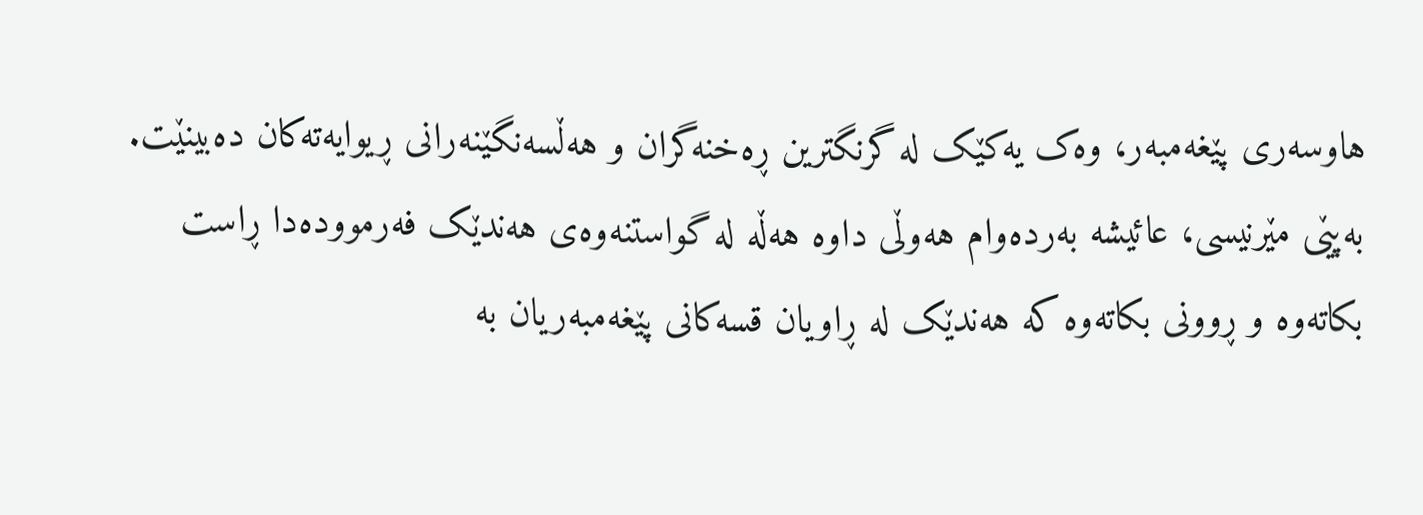هاوسەری پێغەمبەر، وەک یەکێک لە گرنگترین ڕەخنەگران و هەڵسەنگێنەرانی ڕیوایەتەکان دەبینێت. بەپێی مێرنیسی، عائیشە بەردەوام هەوڵی داوە هەڵە لە گواستنەوەی هەندێک فەرموودەدا ڕاست بکاتەوە و ڕوونی بکاتەوە کە هەندێک لە ڕاویان قسەکانی پێغەمبەریان بە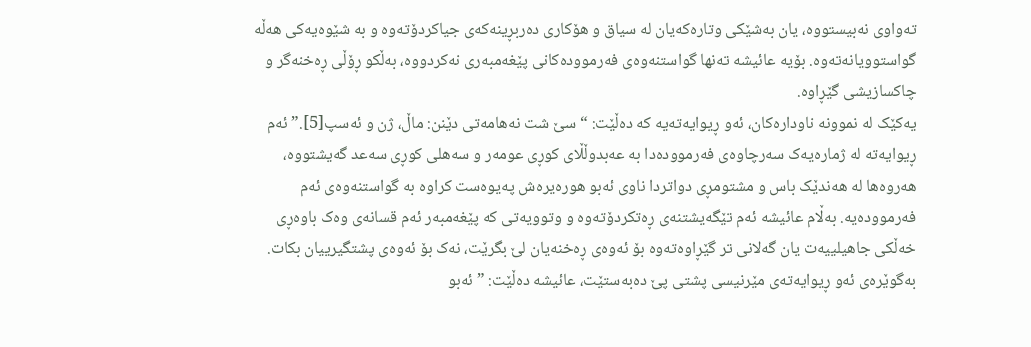تەواوی نەبیستووە، یان بەشێکی وتارەکەیان لە سیاق و هۆکاری دەربڕینەکەی جیاکردۆتەوە و بە شێوەیەکی هەڵە گواستوویانەتەوە. بۆیە عائیشە تەنها گواستنەوەی فەرموودەکانی پێغەمبەری نەکردووە، بەڵکو ڕۆڵی ڕەخنەگر و چاکسازیشی گێڕاوە.
یەکێک لە نموونە ناودارەکان، ئەو ڕیوایەتەیە کە دەڵێت: “سێ شت نەهامەتی دێنن: ماڵ، ژن و ئەسپ[5].” ئەم ڕیوایەتە لە ژمارەیەک سەرچاوەی فەرموودەدا بە عەبدوڵڵای کوڕی عومەر و سەهلی کوڕی سەعد گەیشتووە، هەروەها لە هەندێک باس و مشتومڕی دواتردا ناوی ئەبو هورەیرەش پەیوەست کراوە بە گواستنەوەی ئەم فەرموودەیە. بەڵام عائیشە ئەم تێگەیشتنەی ڕەتکردۆتەوە و وتوویەتی کە پێغەمبەر ئەم قسانەی وەک باوەڕی خەڵکی جاهیلییەت یان گەلانی تر گێڕاوەتەوە بۆ ئەوەی ڕەخنەیان لێ بگرێت، نەک بۆ ئەوەی پشتگیرییان بکات. بەگوێرەی ئەو ڕیوایەتەی مێرنیسی پشتی پێ دەبەستێت، عائیشە دەڵێت: ” ئەبو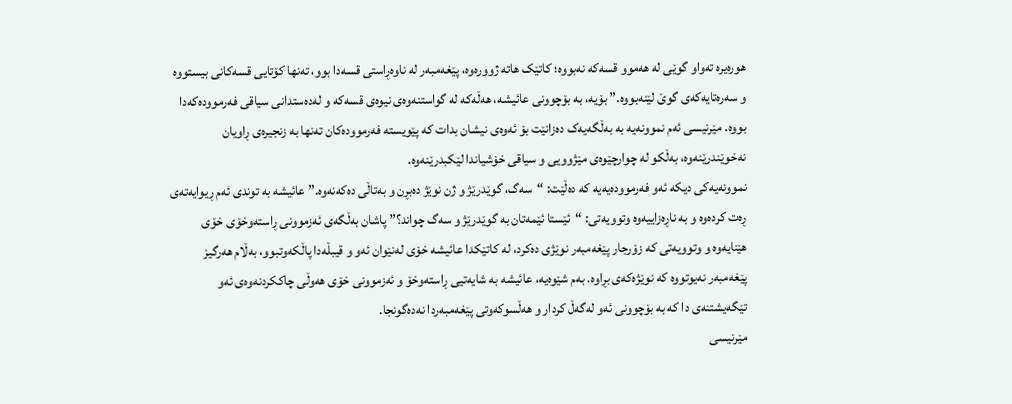هورەیرە تەواو گوێی لە هەموو قسەکە نەبووە؛ کاتێک هاتە ژوورەوە، پێغەمبەر لە ناوەڕاستی قسەدا بوو، تەنها کۆتایی قسەکانی بیستووە و سەرەتایەکەی گوێ لێنەبووە.” بۆیە، بە بۆچوونی عائیشە، هەڵەکە لە گواستنەوەی نیوەی قسەکە و لەدەستدانی سیاقی فەرموودەکەدا بووە. مێرنیسی ئەم نموونەیە بە بەڵگەیەک دەزانێت بۆ ئەوەی نیشان بدات کە پێویستە فەرموودەکان تەنها بە زنجیرەی ڕاویان نەخوێندرێنەوە، بەڵکو لە چوارچێوەی مێژوویی و سیاقی خۆشیاندا لێکبدرێنەوە.
نموونەیەکی دیکە ئەو فەرموودەیەیە کە دەڵێت: “سەگ، گوێدرێژ و ژن نوێژ دەبڕن و بەتاڵی دەکەنەوە.” عائیشە بە توندی ئەم ڕیوایەتەی ڕەت کردەوە و بە ناڕەزاییەوە وتوویەتی: “ئێستا ئێمەتان بە گوێدرێژ و سەگ چواند؟” پاشان بەڵگەی ئەزموونی ڕاستەوخۆی خۆی هێنایەوە و وتوویەتی کە زۆرجار پێغەمبەر نوێژی دەکرد، لە کاتێکدا عائیشە خۆی لەنێوان ئەو و قیبڵەدا پاڵکەوتبوو، بەڵام هەرگیز پێغەمبەر نەیوتووە کە نوێژەکەی بڕاوە. بەم شێوەیە، عائیشە بە شایەتیی ڕاستەوخۆ و ئەزموونی خۆی هەوڵی چاککردنەوەی ئەو تێگەیشتنەی دا کە بە بۆچوونی ئەو لەگەڵ کردار و هەڵسوکەوتی پێغەمبەردا نەدەگونجا.
مێرنیسی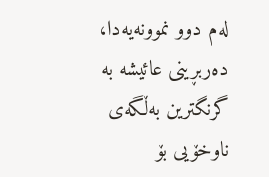لەم دوو نموونەیەدا، دەربڕینی عائیشە بە گرنگترین بەڵگەی ناوخۆیی بۆ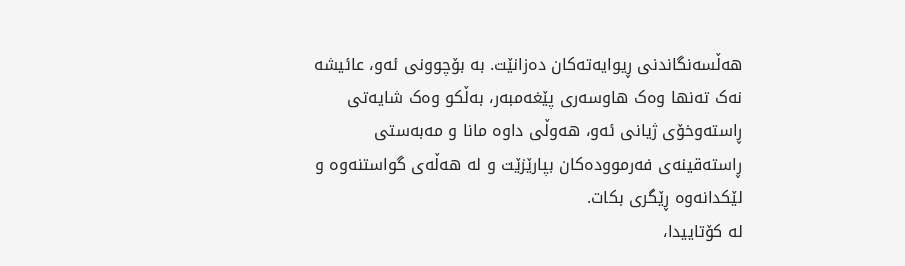هەڵسەنگاندنی ڕیوایەتەکان دەزانێت. بە بۆچوونی ئەو، عائیشە نەک تەنها وەک هاوسەری پێغەمبەر، بەڵکو وەک شایەتی ڕاستەوخۆی ژیانی ئەو، هەوڵی داوە مانا و مەبەستی ڕاستەقینەی فەرموودەکان بپارێزێت و لە هەڵەی گواستنەوە و لێکدانەوە ڕێگری بکات.
لە کۆتاییدا،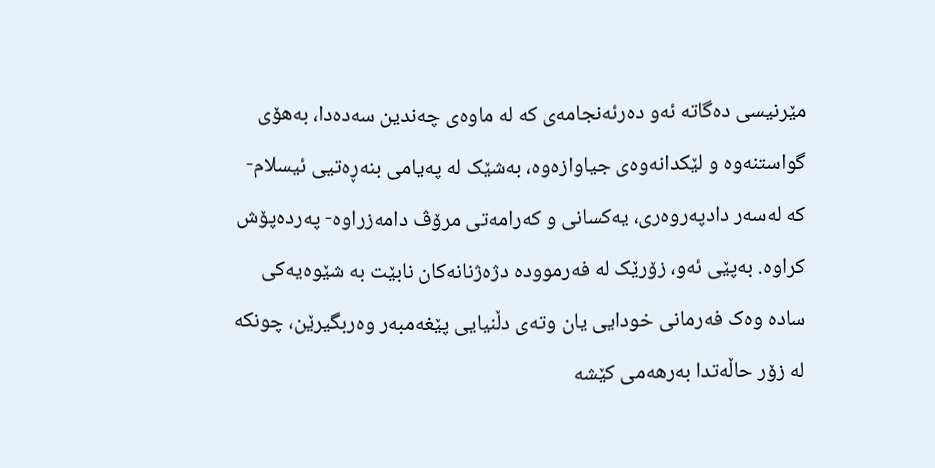مێرنیسی دەگاتە ئەو دەرئەنجامەی کە لە ماوەی چەندین سەدەدا، بەهۆی گواستنەوە و لێکدانەوەی جیاوازەوە، بەشێک لە پەیامی بنەڕەتیی ئیسلام- کە لەسەر دادپەروەری، یەکسانی و کەرامەتی مرۆڤ دامەزراوە- پەردەپۆش کراوە. بەپێی ئەو، زۆرێک لە فەرموودە دژەژنانەکان نابێت بە شێوەیەکی سادە وەک فەرمانی خودایی یان وتەی دڵنیایی پێغەمبەر وەربگیرێن، چونکە لە زۆر حاڵەتدا بەرهەمی کێشە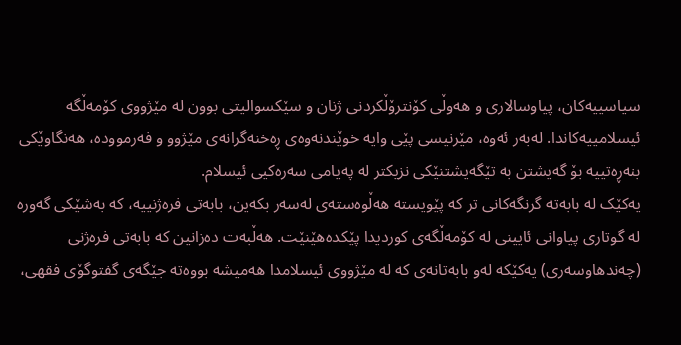سیاسییەکان، پیاوسالاری و هەوڵی کۆنترۆڵکردنی ژنان و سێکسوالیتی بوون لە مێژووی کۆمەڵگە ئیسلامییەکاندا. لەبەر ئەوە، مێرنیسی پێی وایە خوێندنەوەی ڕەخنەگرانەی مێژوو و فەرموودە، هەنگاوێکی بنەڕەتییە بۆ گەیشتن بە تێگەیشتنێکی نزیکتر لە پەیامی سەرەکیی ئیسلام.
یەکێک لە بابەتە گرنگەکانی تر کە پێویستە هەڵوەستەی لەسەر بکەین، بابەتی فرەژنییە، کە بەشێکی گەورە لە گوتاری پیاوانی ئایینی لە کۆمەڵگەی کوردیدا پێکدەهێنێت. هەڵبەت دەزانین کە بابەتی فرەژنی (چەندهاوسەری) یەکێکە لەو بابەتانەی کە لە مێژووی ئیسلامدا هەمیشە بووەتە جێگەی گفتوگۆی فقهی،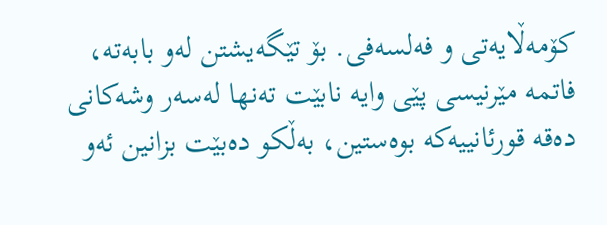کۆمەڵایەتی و فەلسەفی. بۆ تێگەیشتن لەو بابەتە، فاتمە مێرنیسی پێی وایە نابێت تەنها لەسەر وشەکانی دەقە قورئانییەکە بوەستین، بەڵکو دەبێت بزانین ئەو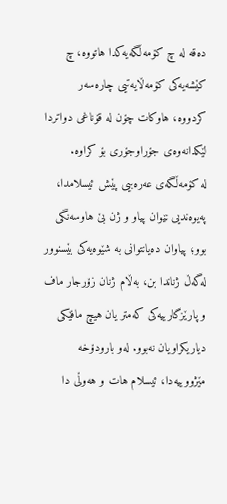دەقە لە چ کۆمەڵگەیەکدا هاتووە، چ کێشەیەکی کۆمەڵایەتیی چارەسەر کردووە، هاوکات چۆن لە قۆناغی دواتردا لێکدانەوەی جۆراوجۆری بۆ کراوە.
لە کۆمەڵگەی عەرەبیی پێش ئیسلامدا، پەیوەندیی نێوان پیاو و ژن بێ هاوسەنگی بوو؛ پیاوان دەیانتوانی بە شێوەیەکی بێسنوور لەگەڵ ژناندا بن، بەڵام ژنان زۆرجار ماف و پارێزگارییەکی کەمتر یان هیچ مافێکی دیاریکراویان نەبوو. لەو بارودۆخە مێژووییەدا، ئیسلام هات و هەوڵی دا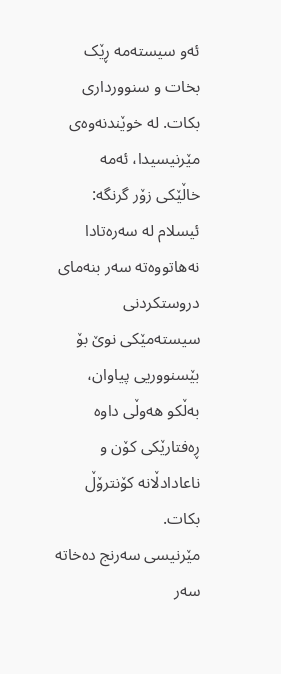ئەو سیستەمە ڕێک بخات و سنوورداری بکات. لە خوێندنەوەی مێرنیسیدا، ئەمە خاڵێکی زۆر گرنگە: ئیسلام لە سەرەتادا نەهاتووەتە سەر بنەمای دروستکردنی سیستەمێکی نوێ بۆ بێسنووریی پیاوان، بەڵکو هەوڵی داوە ڕەفتارێکی کۆن و ناعادادڵانە کۆنترۆڵ بکات.
مێرنیسی سەرنج دەخاتە سەر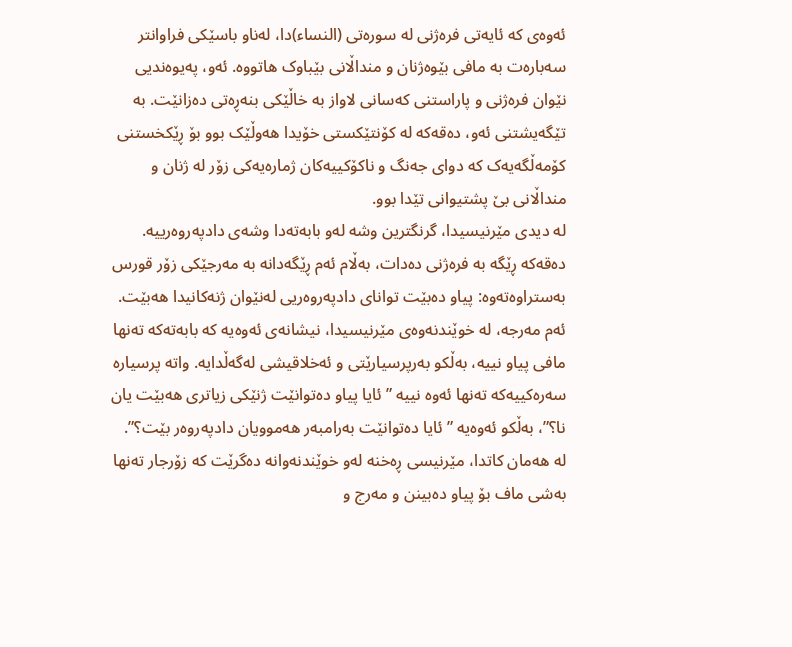ئەوەی کە ئایەتی فرەژنی لە سورەتی (النساء)دا، لەناو باسێکی فراوانتر سەبارەت بە مافی بێوەژنان و منداڵانی بێباوک هاتووە. ئەو، پەیوەندیی نێوان فرەژنی و پاراستنی کەسانی لاواز بە خاڵێکی بنەڕەتی دەزانێت. بە تێگەیشتنی ئەو، دەقەکە لە کۆنتێکستی خۆیدا هەوڵێک بوو بۆ ڕێکخستنی کۆمەڵگەیەک کە دوای جەنگ و ناکۆکییەکان ژمارەیەکی زۆر لە ژنان و منداڵانی بێ پشتیوانی تێدا بوو.
لە دیدی مێرنیسیدا، گرنگترین وشە لەو بابەتەدا وشەی دادپەروەرییە. دەقەکە ڕێگە بە فرەژنی دەدات، بەڵام ئەم ڕێگەدانە بە مەرجێکی زۆر قورس بەستراوەتەوە: پیاو دەبێت توانای دادپەروەریی لەنێوان ژنەکانیدا هەبێت. ئەم مەرجە، لە خوێندنەوەی مێرنیسیدا، نیشانەی ئەوەیە کە بابەتەکە تەنها مافی پیاو نییە، بەڵکو بەرپرسیارێتی و ئەخلاقیشی لەگەڵدایە. واتە پرسیارە سەرەکییەکە تەنها ئەوە نییە ” ئایا پیاو دەتوانێت ژنێکی زیاتری هەبێت یان نا؟”، بەڵکو ئەوەیە ” ئایا دەتوانێت بەرامبەر هەموویان دادپەروەر بێت؟”.
لە هەمان کاتدا، مێرنیسی ڕەخنە لەو خوێندنەوانە دەگرێت کە زۆرجار تەنها بەشی ماف بۆ پیاو دەبینن و مەرج و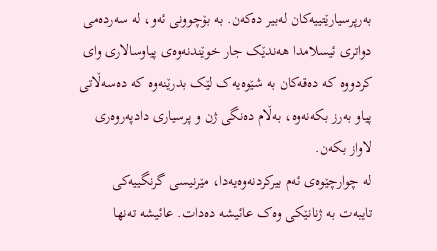بەرپرسیارێتییەکان لەبیر دەکەن. بە بۆچوونی ئەو، لە سەردەمی دواتری ئیسلامدا هەندێک جار خوێندنەوەی پیاوسالاری وای کردووە کە دەقەکان بە شێوەیەک لێک بدرێنەوە کە دەسەڵاتی پیاو بەرز بکەنەوە، بەڵام دەنگی ژن و پرسیاری دادپەروەری لاواز بکەن.
لە چوارچێوەی ئەم بیرکردنەوەیەدا، مێرنیسی گرنگییەکی تایبەت بە ژنانێکی وەک عائیشە دەدات. عائیشە تەنها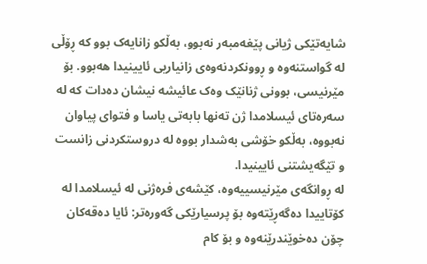شایەتێکی ژیانی پێغەمبەر نەبوو، بەڵکو زانایەک بوو کە ڕۆڵی لە گواستنەوە و ڕوونکردنەوەی زانیاریی ئایینیدا هەبوو. بۆ مێرنیسی، بوونی ژنانێک وەک عائیشە نیشان دەدات کە لە سەرەتای ئیسلامدا ژن تەنها بابەتی یاسا و فتوای پیاوان نەبووە، بەڵکو خۆشی بەشدار بووە لە دروستکردنی زانست و تێگەیشتنی ئایینیدا.
لە ڕوانگەی مێرنیسییەوە، کێشەی فرەژنی لە ئیسلامدا لە کۆتاییدا دەگەڕێتەوە بۆ پرسیارێکی گەورەتر: ئایا دەقەکان چۆن دەخوێندرێنەوە و بۆ کام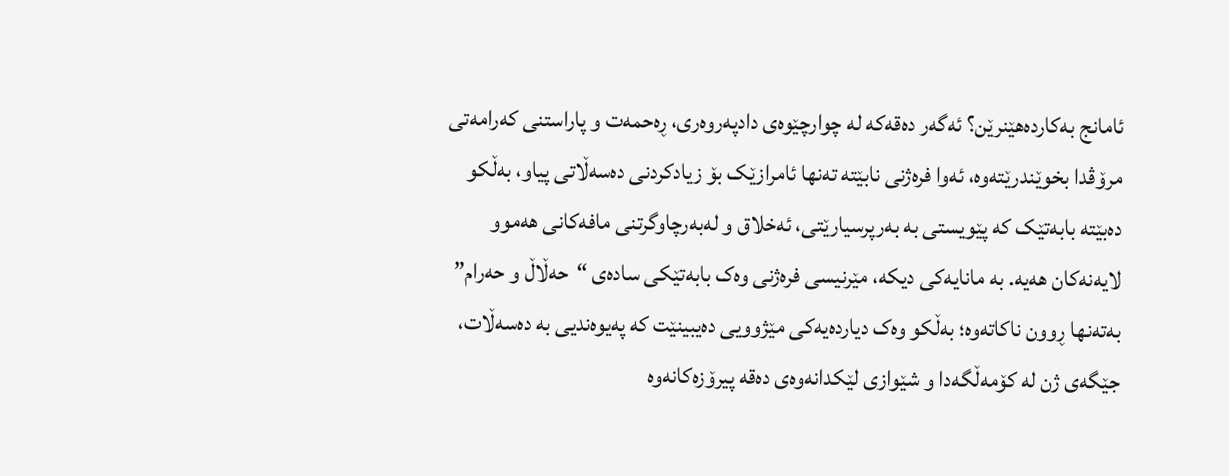ئامانج بەکاردەهێنرێن؟ ئەگەر دەقەکە لە چوارچێوەی دادپەروەری، ڕەحمەت و پاراستنی کەرامەتی مرۆڤدا بخوێندرێتەوە، ئەوا فرەژنی نابێتە تەنها ئامرازێک بۆ زیادکردنی دەسەڵاتی پیاو، بەڵکو دەبێتە بابەتێک کە پێویستی بە بەرپرسیارێتی، ئەخلاق و لەبەرچاوگرتنی مافەکانی هەموو لایەنەکان هەیە. بە مانایەکی دیکە، مێرنیسی فرەژنی وەک بابەتێکی سادەی “حەڵاڵ و حەرام” بەتەنها ڕوون ناکاتەوە؛ بەڵکو وەک دیاردەیەکی مێژوویی دەیبینێت کە پەیوەندیی بە دەسەڵات، جێگەی ژن لە کۆمەڵگەدا و شێوازی لێکدانەوەی دەقە پیرۆزەکانەوە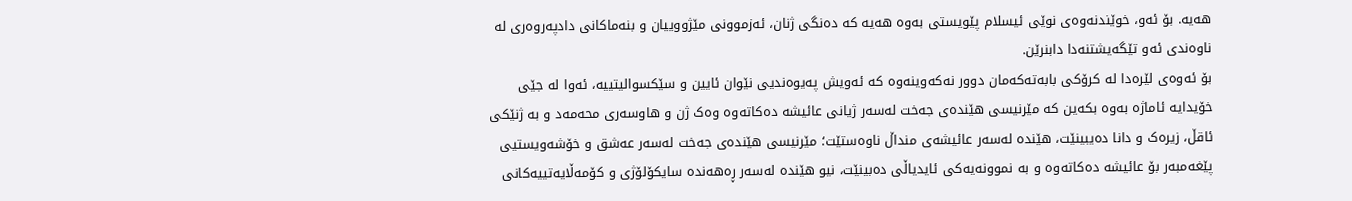هەیە. بۆ ئەو، خوێندنەوەی نوێی ئیسلام پێویستی بەوە هەیە کە دەنگی ژنان، ئەزموونی مێژووییان و بنەماکانی دادپەروەری لە ناوەندی ئەو تێگەیشتنەدا دابنرێن.
بۆ ئەوەی لێرەدا لە کرۆکی بابەتەکەمان دوور نەکەوینەوە کە ئەویش پەیوەندیی نێوان ئایین و سێکسوالیتییە، ئەوا لە جێی خۆیدایە ئاماژە بەوە بکەین کە مێرنیسی هێندەی جەخت لەسەر ژیانی عائیشە دەکاتەوە وەک ژن و هاوسەری محەمەد و بە ژنێکی ئاقڵ، زیرەک و دانا دەیبینێت، هێندە لەسەر عائیشەی منداڵ ناوەستێت؛ مێرنیسی هێندەی جەخت لەسەر عەشق و خۆشەویستیی پێغەمبەر بۆ عائیشە دەکاتەوە و بە نموونەیەکی ئایدیاڵی دەبینێت، نیو هێندە لەسەر ڕەهەندە سایکۆلۆژی و کۆمەڵایەتییەکانی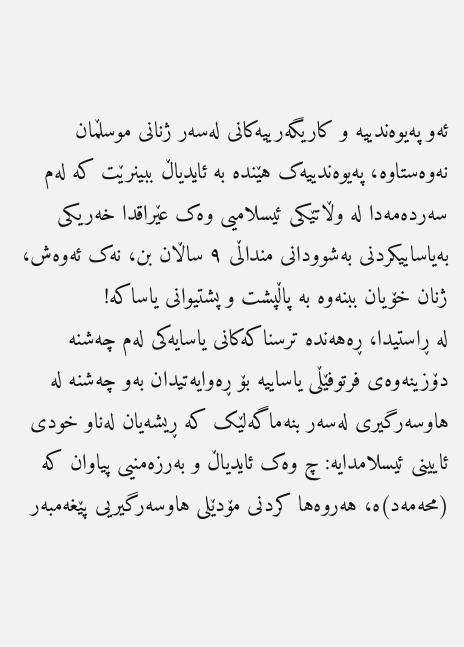ئەو پەیوەندییە و کاریگەرییەکانی لەسەر ژنانی موسڵمان نەوەستاوە، پەیوەندییەک هێندە بە ئایدیاڵ ببینرێت کە لەم سەردەمەدا لە وڵاتێکی ئیسلامیی وەک عێراقدا خەریکی بەیاساییکردنی بەشوودانی منداڵی ٩ ساڵان بن، نەک ئەوەش، ژنان خۆیان ببنەوە بە پاڵپشت و پشتیوانی یاساکە!
لە ڕاستیدا، ڕەهەندە ترسناکەکانی یاسایەکی لەم چەشنە دۆزینەوەی فرتوفێڵی یاساییە بۆ ڕەوایەتیدان بەو چەشنە لە هاوسەرگیری لەسەر بنەماگەلێک کە ڕیشەیان لەناو خودی ئایینی ئیسلامدایە: چ وەک ئایدیاڵ و بەرزەمنیی پیاوان کە (محەمەد)ە، هەروەها کردنی مۆدێلی هاوسەرگیریی پێغەمبەر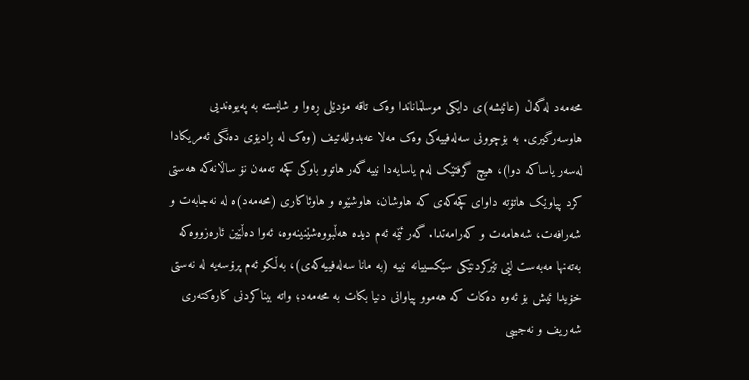محەمەد لەگەڵ (عائیشە)ی دایکی موسڵماناندا وەک تاقە مۆدێلی ڕەوا و شایستە بە پەیوەندیی هاوسەرگیری. بە بۆچوونی سەلەفییەکی وەک مەلا عەبدوللەتیف (وەک لە ڕادیۆی دەنگی ئەمریکادا لەسەر یاساکە دوا)، هیچ گرفتێک لەم یاسایەدا نییە گەر هاتوو باوکی کچە تەمەن نۆ ساڵانەکە هەستی کرد پیاوێک هاتۆتە داوای کچەکەی کە هاوشان، هاوشێوە و هاوئاکاری (محەمەد)ە لە نەجابەت و شەرافەت، شەهامەت و کەرامەتدا. گەر ئێمە ئەم دیدە هەڵبووەشێنینەوە، ئەوا دەڵێین ئارەزووەکە بەتەنها مەبەست لێی تێرکردنێکی سێکسییانە نییە (بە مانا سەلەفییەکەی)، بەڵکو ئەم پرۆسەیە لە نەستی خۆیدا ئیش بۆ ئەوە دەکات کە هەموو پیاوانی دنیا بکات بە محەمەد؛ واتە بیناکردنی کارەکتەری شەریف و نەجیبی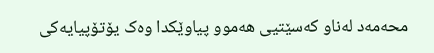محەمەد لەناو کەسێتیی هەموو پیاوێکدا وەک یۆتۆپیایەکی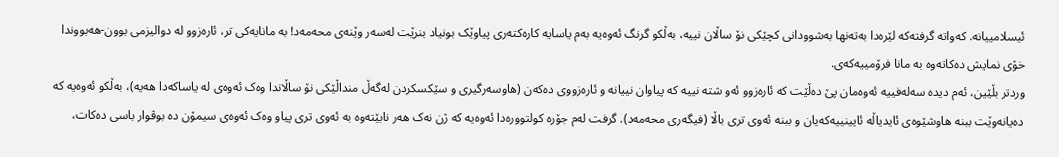ئیسلامییانە. کەواتە گرفتەکە لێرەدا بەتەنها بەشوودانی کچێکی نۆ ساڵان نییە، بەڵکو گرنگ ئەوەیە بەم یاسایە کارەکتەری پیاوێک بونیاد بنرێت لەسەر وێنەی محەمەد! بە مانایەکی تر، ئارەزوو لە دوالیزمی بوون-هەبووندا خۆی نمایش دەکاتەوە بە مانا فرۆمییەکەی.
وردتر بڵێین، ئەم دیدە سەلەفییە ئەوەمان پێ دەڵێت کە ئارەزوو ئەو شتە نییە کە پیاوان نییانە و ئارەزووی دەکەن (هاوسەرگیری و سێکسکردن لەگەڵ منداڵێکی نۆ ساڵاندا وەک ئەوەی لە یاساکەدا هەیە)، بەڵکو ئەوەیە کە دەیانەوێت ببنە هاوشێوەی ئایدیاڵە ئایینییەکەیان و ببنە ئەوی تری باڵا (فیگەری محەمەد). گرفت لەم جۆرە کولتوورەدا ئەوەیە کە ژن نەک هەر نابێتەوە بە ئەوی تری پیاو وەک ئەوەی سیمۆن دە بوڤوار باسی دەکات،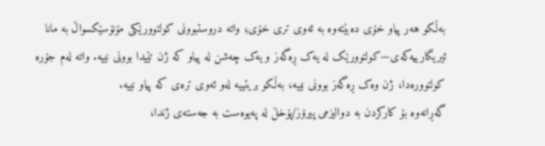بەڵکو هەر پیاو خۆی دەبێتەوە بە ئەوی تری خۆی؛ واتە دروستبوونی کولتوورێکی مۆنۆسێکسواڵ بە مانا ئیریگارییەکەی—کولتوورێک لە یەک ڕەگەز و یەک چەشن لە پیاو کە ژن تێیدا بوونی نییە. واتە لەم جۆرە کولتوورەدا، ژن وەک ڕەگەز بوونی نییە، بەڵکو بریتییە لەو ئەوی ترەی کە پیاو نییە.
گەڕانەوە بۆ کارکردن بە دوالیزمی پیرۆز/پۆخڵ لە پەیوەست بە جەستەی ژندا،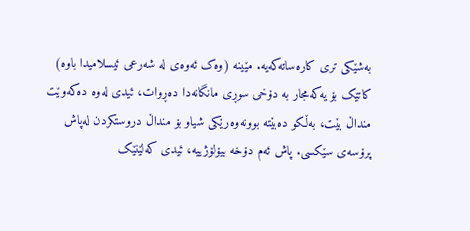بەشێکی تری کارەساتەکەیە. مێینە (وەک ئەوەی لە شەرعی ئیسلامیدا باوە) کاتێک بۆ یەکەمجار بە دۆخی سوڕی مانگانەدا دەڕوات، ئیدی لەوە دەکەوێت منداڵ بێت، بەڵکو دەبێتە بوونەوەرێکی شیاو بۆ منداڵ دروستکردن لەپاش پرۆسەی سێکسی. پاش ئەم دۆخە بیۆلۆژییە، ئیدی کەلێنێک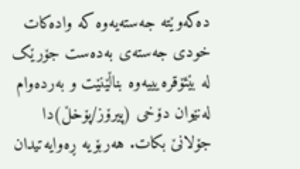دەکەوێتە جەستەیەوە کە وادەکات خودی جەستەی بەدەست جۆرێک لە بێئۆقرەیییەوە بناڵێنێت و بەردەوام لەنێوان دۆخی (پیرۆز/پۆخڵ)دا جۆلانێ بکات. هەربۆیە ڕەوایەتیدان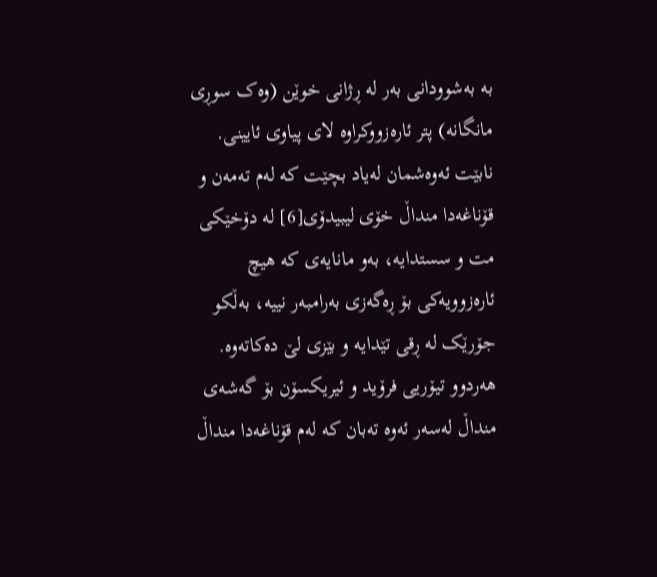بە بەشوودانی بەر لە ڕژانی خوێن (وەک سوڕی مانگانە) پتر ئارەزووکراوە لای پیاوی ئایینی.
نابێت ئەوەشمان لەیاد بچێت کە لەم تەمەن و قۆناغەدا منداڵ خۆی لیبیدۆی[6] لە دۆخێکی مت و سستدایە، بەو مانایەی کە هیچ ئارەزوویەکی بۆ ڕەگەزی بەرامبەر نییە، بەڵکو جۆرێک لە ڕقی تێدایە و بێزی لێ دەکاتەوە. هەردوو تیۆریی فرۆید و ئیریکسۆن بۆ گەشەی منداڵ لەسەر ئەوە تەبان کە لەم قۆناغەدا منداڵ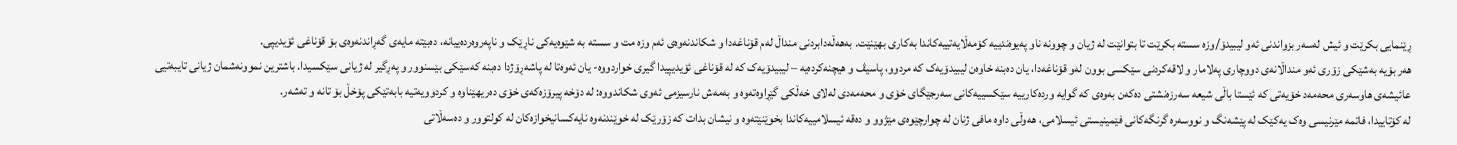ڕێنمایی بکرێت و ئیش لەسەر بزواندنی ئەو لیبیدۆ/وزە سستە بکرێت تا بتوانێت لە ژیان و چوونە ناو پەیوەندییە کۆمەڵایەتییەکاندا بەکاری بهێنێت. بەهەڵەدابردنی منداڵ لەم قۆناغەدا و شکاندنەوەی ئەم وزە مت و سستە بە شێوەیەکی ناڕێک و ناپەروەردەییانە، دەبێتە مایەی گەڕاندنەوەی بۆ قۆناغی ئۆیدیپی.
هەر بۆیە بەشێکی زۆری ئەو منداڵانەی دووچاری پەلامار و لاقەکردنی سێکسی بوون لەو قۆناغەدا، یان دەبنە خاوەن لیبیدۆیەک کە مردوو، پاسیڤ و هیچنەکردەیە – لیبیدۆیەک کە لە قۆناغی ئۆیدیپیدا گیری خواردووە- یان ئەوەتا لە پاشەڕۆژدا دەبنە کەسێکی بێسنوور و پەڕگیر لە ژیانی سێکسیدا. باشترین نموونەشمان ژیانی تایبەتیی عائیشەی هاوسەری محەمەد خۆیەتی کە ئێستا باڵی شیعە سەرزەنشتی دەکەن بەوەی کە گوایە وردەکارییە سێکسییەکانی سەرجێگای خۆی و محەمەدی لەلای خەڵکی گێڕاوەتەوە و بەمەش نارسیزمی ئەوی شکاندووە: لە دۆخە پیرۆزەکەی خۆی دەریهێناوە و کردوویەتیە بابەتێکی پۆخڵ بۆ تانە و تەشەر.
لە کۆتاییدا، فاتمە مێرنیسی وەک یەکێک لە پێشەنگ و نووسەرە گرنگەکانی فێمینیستی ئیسلامی، هەوڵی داوە مافی ژنان لە چوارچێوەی مێژوو و دەقە ئیسلامییەکاندا بخوێنێتەوە و نیشان بدات کە زۆرێک لە خوێندنەوە نایەکسانیخوازەکان لە کولتوور و دەسەڵاتی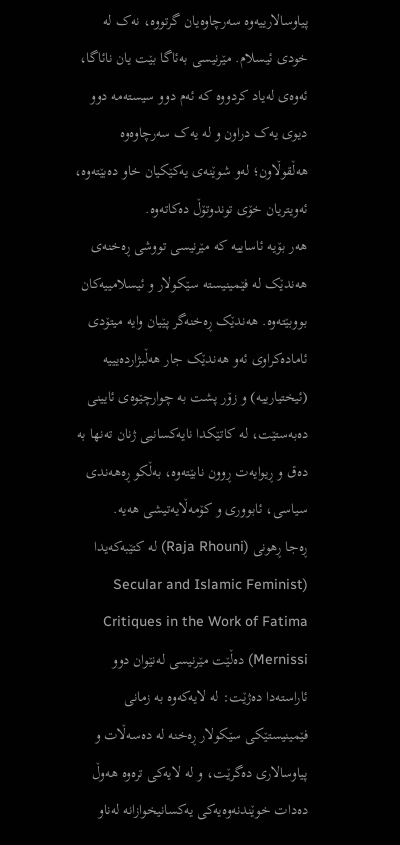پیاوسالارییەوە سەرچاوەیان گرتووە، نەک لە خودی ئیسلام. مێرنیسی بەئاگا بێت یان نائاگا، ئەوەی لەیاد کردووە کە ئەم دوو سیستەمە دوو دیوی یەک دراون و لە یەک سەرچاوەوە هەڵقوڵاون؛ لەو شوێنەی یەکێکیان خاو دەبێتەوە، ئەویتریان خۆی توندوتۆڵ دەکاتەوە.
هەر بۆیە ئاساییە کە مێرنیسی تووشی ڕەخنەی هەندێک لە فێمینیستە سێکولار و ئیسلامییەکان بووبێتەوە. هەندێک ڕەخنەگر پێیان وایە میتۆدی ئامادەکراوی ئەو هەندێک جار هەڵبژاردەیییە (ئیختیارییە) و زۆر پشت بە چوارچێوەی ئایینی دەبەستێت، لە کاتێکدا نایەکسانیی ژنان تەنها بە دەق و ڕیوایەت ڕوون نابێتەوە، بەڵکو ڕەهەندی سیاسی، ئابووری و کۆمەڵایەتیشی هەیە.
ڕەجا ڕهونی (Raja Rhouni) لە کتێبەکەیدا (Secular and Islamic Feminist Critiques in the Work of Fatima Mernissi) دەڵێت مێرنیسی لەنێوان دوو ئاراستەدا دەژێت: لە لایەکەوە بە زمانی فێمینیستێکی سێکولار ڕەخنە لە دەسەڵات و پیاوسالاری دەگرێت، و لە لایەکی ترەوە هەوڵ دەدات خوێندنەوەیەکی یەکسانیخوازانە لەناو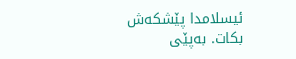ئیسلامدا پێشکەش بکات. بەپێی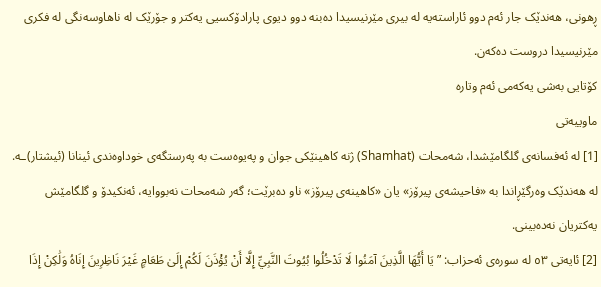ڕهونی، هەندێک جار ئەم دوو ئاراستەیە لە بیری مێرنیسیدا دەبنە دوو دیوی پارادۆکسیی یەکتر و جۆرێک لە ناهاوسەنگی لە فکری مێرنیسیدا دروست دەکەن.
کۆتایی بەشی یەکەمی ئەم وتارە
ماوییەتی
[1] لە ئەفسانەی گلگامێشدا، شەمحات (Shamhat) ژنە کاهینێکی جوان و پەیوەست بە پەرستگەی خوداوەندی ئینانا (ئیشتار)ـە. لە هەندێک وەرگێڕاندا بە «فاحیشەی پیرۆز» یان «کاهینەی پیرۆز» ناو دەبرێت؛ گەر شەمحات نەبووایە، ئەنکیدۆ و گلگامێش یەکتریان نەدەبینی.
[2] ئایەتی ٥٣ لە سورەی ئەحزاب: ” يَا أَيُّهَا الَّذِينَ آمَنُوا لَا تَدْخُلُوا بُيُوتَ النَّبِيِّ إِلَّا أَنْ يُؤْذَنَ لَكُمْ إِلَىٰ طَعَامٍ غَيْرَ نَاظِرِينَ إِنَاهُ وَلَٰكِنْ إِذَا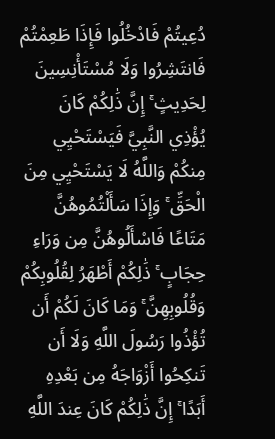دُعِيتُمْ فَادْخُلُوا فَإِذَا طَعِمْتُمْ فَانتَشِرُوا وَلَا مُسْتَأْنِسِينَ لِحَدِيثٍ ۚ إِنَّ ذَٰلِكُمْ كَانَ يُؤْذِي النَّبِيَّ فَيَسْتَحْيِي مِنكُمْ وَاللَّهُ لَا يَسْتَحْيِي مِنَ الْحَقِّ ۚ وَإِذَا سَأَلْتُمُوهُنَّ مَتَاعًا فَاسْأَلُوهُنَّ مِن وَرَاءِ حِجَابٍ ۚ ذَٰلِكُمْ أَطْهَرُ لِقُلُوبِكُمْ وَقُلُوبِهِنَّ ۚ وَمَا كَانَ لَكُمْ أَن تُؤْذُوا رَسُولَ اللَّهِ وَلَا أَن تَنكِحُوا أَزْوَاجَهُ مِن بَعْدِهِ أَبَدًا ۚ إِنَّ ذَٰلِكُمْ كَانَ عِندَ اللَّهِ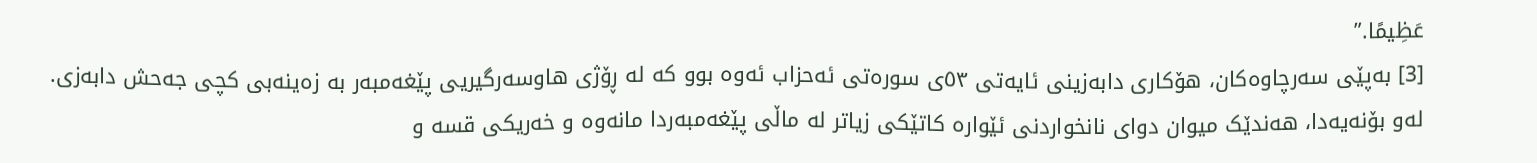عَظِيمًا.”
[3] بەپێی سەرچاوەکان، هۆکاری دابەزینی ئایەتی ٥٣ی سورەتی ئەحزاب ئەوە بوو کە لە ڕۆژی هاوسەرگیریی پێغەمبەر بە زەینەبی کچی جەحش دابەزی. لەو بۆنەیەدا، هەندێک میوان دوای نانخواردنی ئێوارە کاتێکی زیاتر لە ماڵی پێغەمبەردا مانەوە و خەریکی قسە و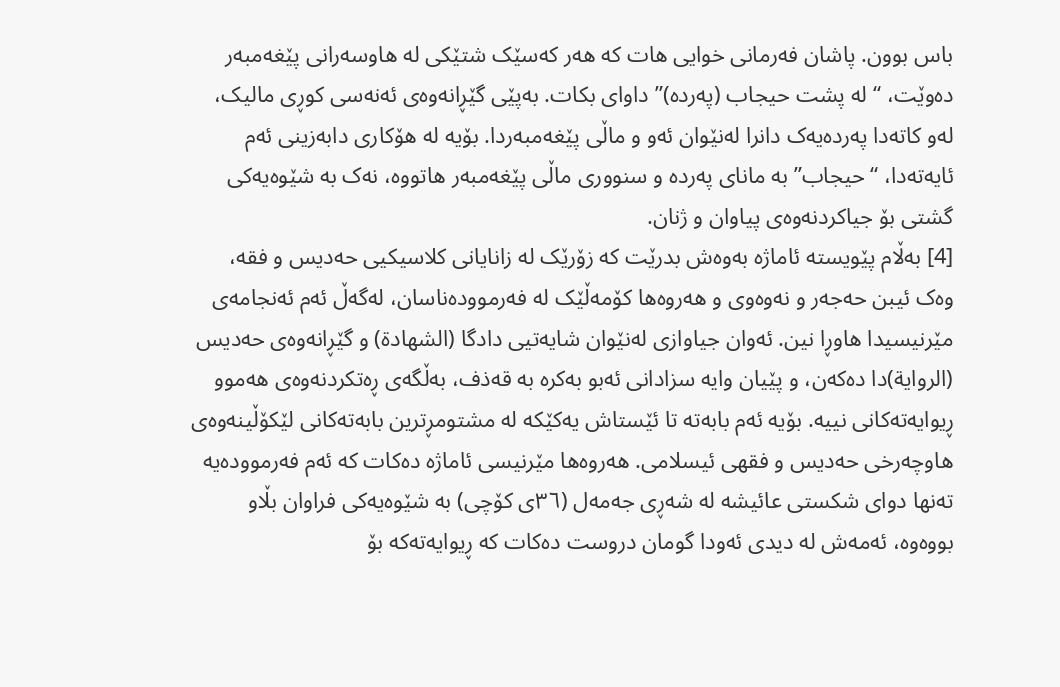باس بوون. پاشان فەرمانی خوایی هات کە هەر کەسێک شتێکی لە هاوسەرانی پێغەمبەر دەوێت، “لە پشت حیجاب (پەردە)” داوای بکات. بەپێی گێڕانەوەی ئەنەسی کوڕی مالیک، لەو کاتەدا پەردەیەک دانرا لەنێوان ئەو و ماڵی پێغەمبەردا. بۆیە لە هۆکاری دابەزینی ئەم ئایەتەدا، “حیجاب” بە مانای پەردە و سنووری ماڵی پێغەمبەر هاتووە، نەک بە شێوەیەکی گشتی بۆ جیاکردنەوەی پیاوان و ژنان.
[4] بەڵام پێویستە ئاماژە بەوەش بدرێت کە زۆرێک لە زانایانی کلاسیکیی حەدیس و فقه، وەک ئیبن حەجەر و نەوەوی و هەروەها کۆمەڵێک لە فەرموودەناسان، لەگەڵ ئەم ئەنجامەی مێرنیسیدا هاوڕا نین. ئەوان جیاوازی لەنێوان شایەتیی دادگا (الشهادة) و گێڕانەوەی حەدیس (الرواية)دا دەکەن، و پێیان وایە سزادانی ئەبو بەکرە بە قەذف، بەڵگەی ڕەتکردنەوەی هەموو ڕیوایەتەکانی نییە. بۆیە ئەم بابەتە تا ئێستاش یەکێکە لە مشتومڕترین بابەتەکانی لێکۆڵینەوەی هاوچەرخی حەدیس و فقهی ئیسلامی. هەروەها مێرنیسی ئاماژە دەکات کە ئەم فەرموودەیە تەنها دوای شکستی عائیشە لە شەڕی جەمەل (٣٦ی کۆچی) بە شێوەیەکی فراوان بڵاو بووەوە، ئەمەش لە دیدی ئەودا گومان دروست دەکات کە ڕیوایەتەکە بۆ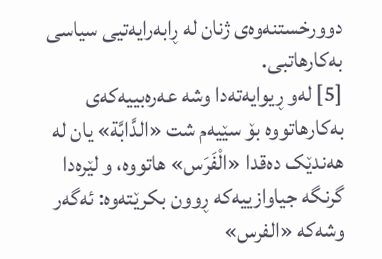دوورخستنەوەی ژنان لە ڕابەرایەتیی سیاسی بەکارهاتبی.
[5] لەو ڕیوایەتەدا وشە عەرەبییەکەی بەکارهاتووە بۆ سێیەم شت «الدَّابَّة» یان لە هەندێک دەقدا «الْفَرَس» هاتووە، و لێرەدا گرنگە جیاوازییەکە ڕوون بکرێتەوە: ئەگەر وشەکە «الفرس»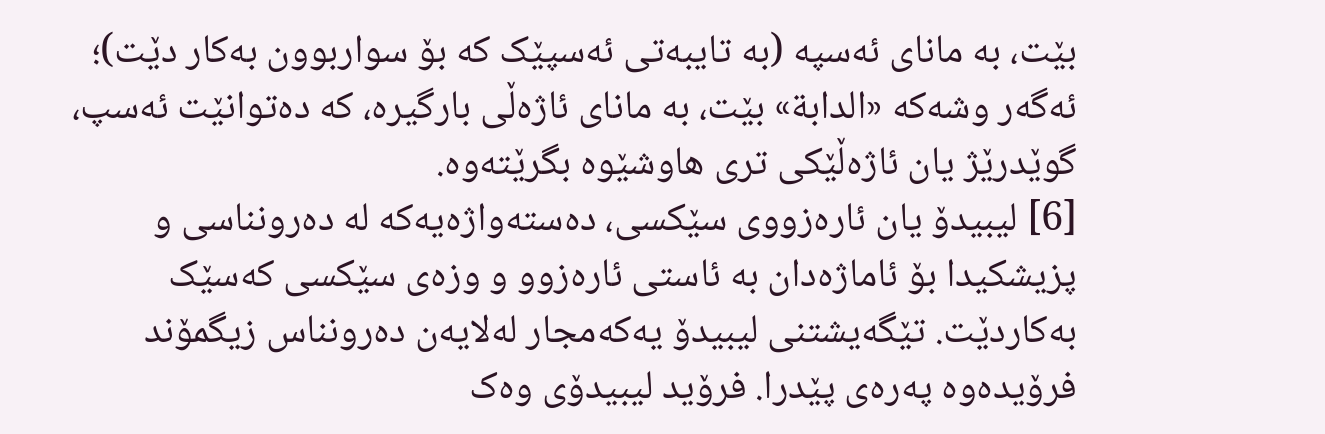بێت، بە مانای ئەسپە (بە تایبەتی ئەسپێک کە بۆ سواربوون بەکار دێت)؛ ئەگەر وشەکە «الدابة» بێت، بە مانای ئاژەڵی بارگیرە، کە دەتوانێت ئەسپ، گوێدرێژ یان ئاژەڵێکی تری هاوشێوە بگرێتەوە.
[6] لیبیدۆ یان ئارەزووی سێکسی، دەستەواژەیەکە لە دەرونناسی و پزیشکیدا بۆ ئاماژەدان بە ئاستی ئارەزوو و وزەی سێکسی کەسێک بەکاردێت. تێگەیشتنی لیبیدۆ یەکەمجار لەلایەن دەرونناس زیگمۆند فرۆیدەوە پەرەی پێدرا. فرۆید لیبیدۆی وەک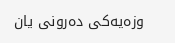وزەیەکی دەرونی یان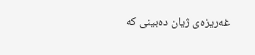غەریزەی ژیان دەبینی کە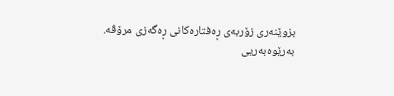بزوێنەری زۆربەی ڕەفتارەکانی ڕەگەزی مرۆڤە.
بەرێوەبەریی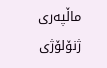ماڵپەری ژنۆلۆژی